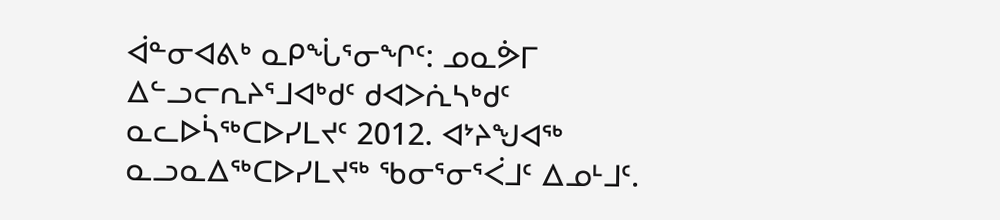ᐋᓐᓂᐊᕕᒃ ᓇᑭᖔᕐᓂᖏᑦ: ᓄᓇᕘᒥ ᐃᓪᓗᓕᕆᔨᕐᒧᐊᒃᑯᑦ ᑯᐊᐳᕇᓴᒃᑯᑦ ᓇᓚᐅᓵᖅᑕᐅᓯᒪᔪᑦ 2012. ᐊᔾᔨᖑᐊᖅ ᓇᓗᓇᐃᖅᑕᐅᓯᒪᔪᖅ ᖃᓂᕐᓂᕐᐹᒧᑦ ᐃᓄᒻᒧᑦ.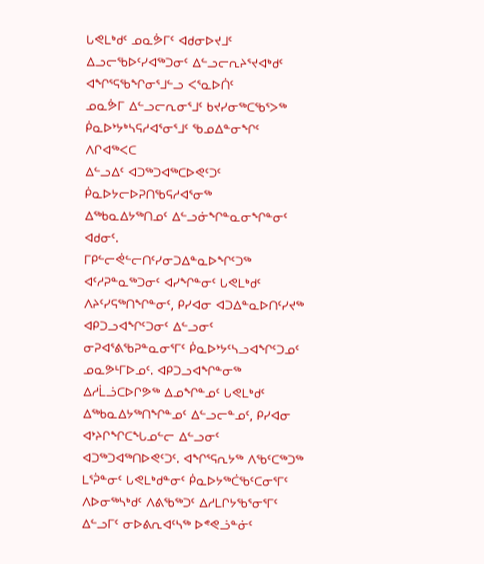ᒐᕙᒪᒃᑯᑦ ᓄᓇᕘᒥᑦ ᐊᑯᓂᐅᔪᒧᑦ ᐃᓗᓕᖃᐅᑦᓯᐊᖅᑐᓂᑦ ᐃᓪᓗᓕᕆᔨᕐᔪᐊᒃᑯᑦ ᐊᖏᕐᕋᖃᖏᓂᕐᒧᓪᓗ ᐸᕐᓇᐅᑏᑦ
ᓄᓇᕘᒥ ᐃᓪᓗᓕᕆᓂᕐᒧᑦ ᑲᔪᓯᓂᖅᑕᖃᕐᐳᖅ
ᑮᓇᐅᔾᔭᒃᓴᕋᓱᐊᕐᓂᕐᒧᑦ ᖃᓄᐃᓐᓂᖏᑦ ᐱᒋᐊᖅᐸᑕ
ᐃᓪᓗᐃᑦ ᐊᑐᖅᑐᐊᖅᑕᐅᕙᑦᑐᑦ ᑮᓇᐅᔭᓕᐅᕈᑎᖃᕋᓱᐊᕐᓂᖅ
ᐃᖅᑲᓇᐃᔭᖅᑎᓄᑦ ᐃᓪᓗᓃᖏᓐᓇᓂᖏᓐᓂᑦ ᐊᑯᓂᑦ.
ᒥᑭᓪᓕᕚᓪᓕᑎᑦᓯᓂᑐᐃᓐᓇᐅᖏᑦᑐᖅ ᐊᑦᓱᕈᓐᓇᖅᑐᓂᑦ ᐊᓯᖏᓐᓂᑦ ᒐᕙᒪᒃᑯᑦ ᐱᔨᑦᓯᕋᖅᑎᖏᓐᓂᑦ, ᑭᓯᐊᓂ ᐊᑐᐃᓐᓇᐅᑎᑦᓯᔪᖅ ᐊᑭᑐᓗᐊᖏᑦᑐᓂᑦ ᐃᓪᓗᓂᑦ ᓂᕈᐊᕐᕕᖃᕈᓐᓇᓂᕐᒥᑦ ᑮᓇᐅᔾᔭᑦᓴᓗᐊᖏᑦᑐᓄᑦ ᓄᓇᕗᒻᒥᐅᓄᑦ. ᐊᑭᑐᓗᐊᖏᓐᓂᖅ ᐃᓱᒫᓘᑕᐅᒋᕗᖅ ᐃᓄᖏᓐᓄᑦ ᒐᕙᒪᒃᑯᑦ ᐃᖅᑲᓇᐃᔭᖅᑎᖏᓐᓄᑦ ᐃᓪᓗᓕᓐᓄᑦ, ᑭᓯᐊᓂ ᐊᔾᔨᒋᖏᑕᖓᓄᓪᓕ ᐃᓪᓗᓂᑦ ᐊᑐᖅᑐᐊᖅᑎᐅᕙᑦᑐᑦ. ᐊᖏᕐᕋᕆᔭᖅ ᐱᖃᑦᑕᖅᑐᖅ ᒪᕐᕉᓐᓂᑦ ᒐᕙᒪᒃᑯᓐᓂᑦ ᑮᓇᐅᔭᖅᑖᖃᑦᑕᓂᕐᒥᑦ ᐱᐅᓂᖅᓴᒃᑯᑦ ᐱᕕᖃᖅᑐᑦ ᐃᓱᒪᒋᔭᖃᕐᓂᕐᒥᑦ ᐃᓪᓗᒥᑦ ᓂᐅᕕᕆᐊᑦᓴᖅ ᐅᕝᕙᓘᓐᓃᑦ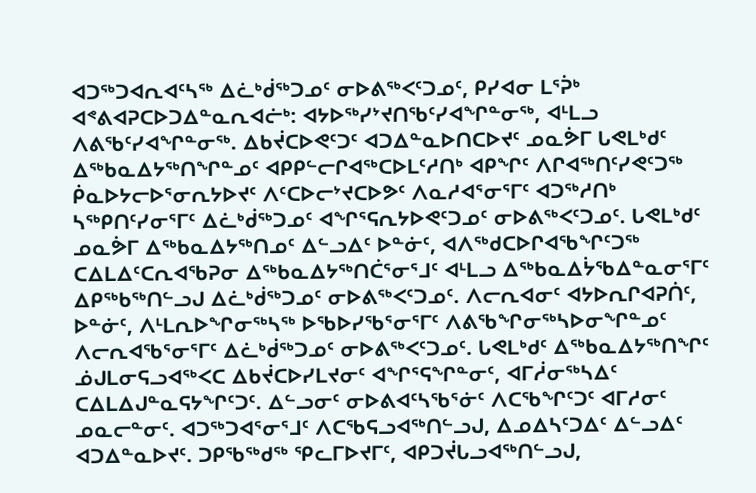ᐊᑐᖅᑐᐊᕆᐊᑦᓴᖅ ᐃᓛᒃᑰᖅᑐᓄᑦ ᓂᐅᕕᖅᐸᑦᑐᓄᑦ, ᑭᓯᐊᓂ ᒪᕐᕉᒃ ᐊᕝᕕᐊᕈᑕᐅᑐᐃᓐᓇᕆᐊᓖᒃ: ᐊᔭᐅᖅᓯᔾᔪᑎᖃᑦᓯᐊᖏᓐᓂᖅ, ᐊᒻᒪᓗ ᐱᕕᖃᑦᓯᐊᖏᓐᓂᖅ. ᐃᑲᔫᑕᐅᕙᑦᑐᑦ ᐊᑐᐃᓐᓇᐅᑎᑕᐅᔪᑦ ᓄᓇᕘᒥ ᒐᕙᒪᒃᑯᑦ ᐃᖅᑲᓇᐃᔭᖅᑎᖏᓐᓄᑦ ᐊᑭᑭᓪᓕᒋᐊᖅᑕᐅᒪᑦᓱᑎᒃ ᐊᑭᖏᑦ ᐱᒋᐊᖅᑎᑦᓯᕙᑦᑐᖅ ᑮᓇᐅᔭᓕᐅᕐᓂᕆᔭᐅᔪᑦ ᐱᑦᑕᐅᓕᔾᔪᑕᐅᕗᑦ ᐱᓇᓱᐊᕐᓂᕐᒥᑦ ᐊᑐᖅᓱᑎᒃ ᓴᖅᑭᑎᑦᓯᓂᕐᒥᑦ ᐃᓛᒃᑰᖅᑐᓄᑦ ᐊᖏᕐᕋᕆᔭᐅᕙᑦᑐᓄᑦ ᓂᐅᕕᖅᐸᑦᑐᓄᑦ. ᒐᕙᒪᒃᑯᑦ ᓄᓇᕘᒥ ᐃᖅᑲᓇᐃᔭᖅᑎᓄᑦ ᐃᓪᓗᐃᑦ ᐅᓐᓃᑦ, ᐊᐱᖅᑯᑕᐅᒋᐊᖃᖏᑦᑐᖅ ᑕᐃᒪᐃᑦᑕᕆᐊᖃᕈᓂ ᐃᖅᑲᓇᐃᔭᖅᑎᑖᕐᓂᕐᒧᑦ ᐊᒻᒪᓗ ᐃᖅᑲᓇᐃᔮᖃᐃᓐᓇᓂᕐᒥᑦ ᐃᑭᖅᑲᖅᑎᓪᓗᒍ ᐃᓛᒃᑰᖅᑐᓄᑦ ᓂᐅᕕᖅᐸᑦᑐᓄᑦ. ᐱᓕᕆᐊᓂᑦ ᐊᔭᐅᕆᒋᐊᕈᑏᑦ, ᐅᓐᓃᑦ, ᐱᒻᒪᕆᐅᖏᓂᖅᓴᖅ ᐅᖃᐅᓯᖃᕐᓂᕐᒥᑦ ᐱᕕᖃᖏᓂᖅᓴᐅᓂᖏᓐᓄᑦ ᐱᓕᕆᐊᖃᕐᓂᕐᒥᑦ ᐃᓛᒃᑰᖅᑐᓄᑦ ᓂᐅᕕᖅᐸᑦᑐᓄᑦ. ᒐᕙᒪᒃᑯᑦ ᐃᖅᑲᓇᐃᔭᖅᑎᖏᑦ ᓅᒍᒪᓂᕋᓗᐊᖅᐸᑕ ᐃᑲᔫᑕᐅᓯᒪᔪᓂᑦ ᐊᖏᕐᕋᖏᓐᓂᑦ, ᐊᒥᓲᓂᖅᓴᐃᑦ ᑕᐃᒪᐃᒍᓐᓇᕋᔭᖏᑦᑐᑦ. ᐃᓪᓗᓂᑦ ᓂᐅᕕᐊᑦᓴᖃᕐᓃᑦ ᐱᑕᖃᖏᑦᑐᑦ ᐊᒥᓱᓂᑦ ᓄᓇᓕᓐᓂᑦ. ᐊᑐᖅᑐᐊᕐᓂᕐᒧᑦ ᐱᑕᖃᕋᓗᐊᖅᑎᓪᓗᒍ, ᐃᓄᐃᓴᑦᑐᐃᑦ ᐃᓪᓗᐃᑦ ᐊᑐᐃᓐᓇᐅᔪᑦ. ᑐᑭᖃᖅᑯᖅ ᕿᓚᒥᐅᔪᒥᑦ, ᐊᑭᑐᔫᒐᓗᐊᖅᑎᓪᓗᒍ,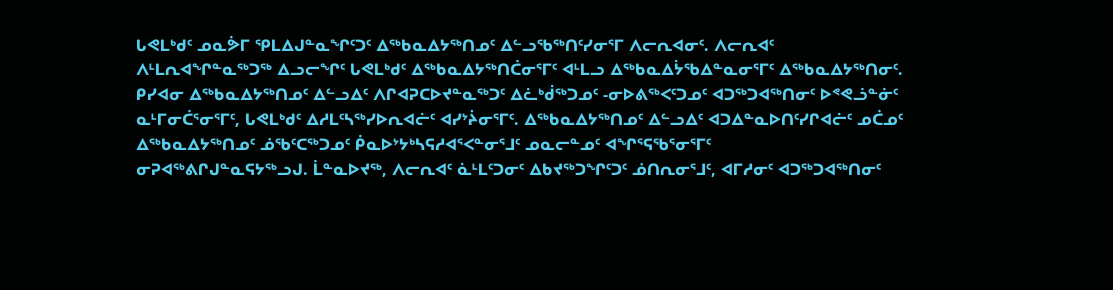ᒐᕙᒪᒃᑯᑦ ᓄᓇᕘᒥ ᕿᒪᐃᒍᓐᓇᖏᑦᑐᑦ ᐃᖅᑲᓇᐃᔭᖅᑎᓄᑦ ᐃᓪᓗᖃᖅᑎᑦᓯᓂᕐᒥ ᐱᓕᕆᐊᓂᑦ. ᐱᓕᕆᐊᑦ ᐱᒻᒪᕆᐊᖏᓐᓇᖅᑐᖅ ᐃᓗᓕᖏᑦ ᒐᕙᒪᒃᑯᑦ ᐃᖅᑲᓇᐃᔭᖅᑎᑖᓂᕐᒥᑦ ᐊᒻᒪᓗ ᐃᖅᑲᓇᐃᔮᖃᐃᓐᓇᓂᕐᒥᑦ ᐃᖅᑲᓇᐃᔭᖅᑎᓂᑦ. ᑭᓯᐊᓂ ᐃᖅᑲᓇᐃᔭᖅᑎᓄᑦ ᐃᓪᓗᐃᑦ ᐱᒋᐊᕈᑕᐅᔪᓐᓇᖅᑐᑦ ᐃᓛᒃᑰᖅᑐᓄᑦ -ᓂᐅᕕᖅᐸᑦᑐᓄᑦ ᐊᑐᖅᑐᐊᖅᑎᓂᑦ ᐅᕝᕙᓘᓐᓃᑦ ᓇᒻᒥᓂᑖᕐᓂᕐᒥᑦ, ᒐᕙᒪᒃᑯᑦ ᐃᓱᒪᑦᓴᖅᓯᐅᕆᐊᓖᑦ ᐊᓯᔾᔩᓂᕐᒥᑦ. ᐃᖅᑲᓇᐃᔭᖅᑎᓄᑦ ᐃᓪᓗᐃᑦ ᐊᑐᐃᓐᓇᐅᑎᑦᓯᒋᐊᓖᑦ ᓄᑖᓄᑦ ᐃᖅᑲᓇᐃᔭᖅᑎᓄᑦ ᓅᖃᑦᑕᖅᑐᓄᑦ ᑮᓇᐅᔾᔭᒃᓴᕋᓱᐊᕐᐸᓐᓂᕐᒧᑦ ᓄᓇᓕᓐᓄᑦ ᐊᖏᕐᕋᖃᕐᓂᕐᒥᑦ
ᓂᕈᐊᖅᕕᒋᒍᓐᓇᕋᔭᖅᓗᒍ. ᒫᓐᓇᐅᔪᖅ, ᐱᓕᕆᐊᑦ ᓈᒻᒪᑦᑐᓂᑦ ᐃᑲᔪᖅᑐᖏᑦᑐᑦ ᓅᑎᕆᓂᕐᒧᑦ, ᐊᒥᓱᓂᑦ ᐊᑐᖅᑐᐊᖅᑎᓂᑦ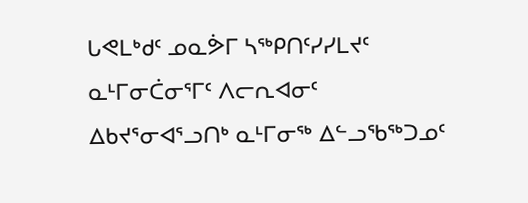ᒐᕙᒪᒃᑯᑦ ᓄᓇᕘᒥ ᓴᖅᑭᑎᑦᓯᓯᒪᔪᑦ ᓇᒻᒥᓂᑖᓂᕐᒥᑦ ᐱᓕᕆᐊᓂᑦ ᐃᑲᔪᕐᓂᐊᕐᓗᑎᒃ ᓇᒻᒥᓂᖅ ᐃᓪᓗᖃᖅᑐᓄᑦ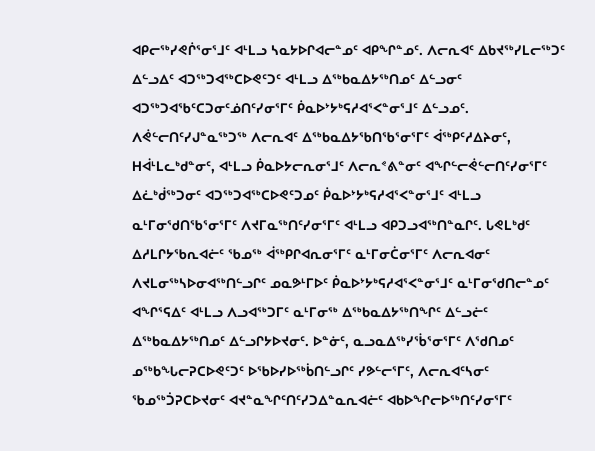ᐊᑭᓕᖅᓯᕙᒌᕐᓂᕐᒧᑦ ᐊᒻᒪᓗ ᓴᓇᔭᐅᒋᐊᓕᓐᓄᑦ ᐊᑭᖏᓐᓄᑦ. ᐱᓕᕆᐊᑦ ᐃᑲᔪᖅᓯᒪᓕᖅᑐᑦ ᐃᓪᓗᐃᑦ ᐊᑐᖅᑐᐊᖅᑕᐅᕙᑦᑐᑦ ᐊᒻᒪᓗ ᐃᖅᑲᓇᐃᔭᖅᑎᓄᑦ ᐃᓪᓗᓂᑦ ᐊᑐᖅᑐᐊᖃᑦᑕᑐᓂᑦᓅᑎᑦᓯᓂᕐᒥᑦ ᑮᓇᐅᔾᔭᒃᕋᓱᐊᕐᐸᓐᓂᕐᒧᑦ ᐃᓪᓗᓄᑦ. ᐱᕚᓪᓕᑎᑦᓯᒍᓐᓇᖅᑐᖅ ᐱᓕᕆᐊᑦ ᐃᖅᑲᓇᐃᔭᖃᑎᖃᕐᓂᕐᒥᑦ ᐋᖅᑭᑦᓱᐃᔨᓂᑦ, ᕼᐋᒻᒪᓚᒃᑯᓐᓂᑦ, ᐊᒻᒪᓗ ᑮᓇᐅᔭᓕᕆᓂᕐᒧᑦ ᐱᓕᕆᕝᕕᓐᓂᑦ ᐊᖏᓪᓕᕚᓪᓕᑎᑦᓯᓂᕐᒥᑦ ᐃᓛᒃᑰᖅᑐᓂᑦ ᐊᑐᖅᑐᐊᖅᑕᐅᕙᑦᑐᓄᑦ ᑮᓇᐅᔾᔭᒃᕋᓱᐊᕐᐸᓐᓂᕐᒧᑦ ᐊᒻᒪᓗ ᓇᒻᒥᓂᖁᑎᖃᕐᓂᕐᒥᑦ ᐱᔪᒥᓇᖅᑎᑦᓯᓂᕐᒥᑦ ᐊᒻᒪᓗ ᐊᑭᑐᓗᐊᖅᑎᓐᓇᒋᑦ. ᒐᕙᒪᒃᑯᑦ ᐃᓱᒪᒋᔭᖃᕆᐊᓖᑦ ᖃᓄᖅ ᐋᖅᑭᒋᐊᕆᓂᕐᒥᑦ ᓇᒻᒥᓂᑖᓂᕐᒥᑦ ᐱᓕᕆᐊᓂᑦ ᐱᔪᒪᓂᖅᓴᐅᓂᐊᖅᑎᓪᓗᒋᑦ ᓄᓇᕗᒻᒥᐅᑦ ᑮᓇᐅᔾᔭᒃᕋᓱᐊᕐᐸᓐᓂᕐᒧᑦ ᓇᒻᒥᓂᖁᑎᓕᓐᓄᑦ ᐊᖏᕐᕋᐃᑦ ᐊᒻᒪᓗ ᐱᓗᐊᖅᑐᒥᑦ ᓇᒻᒥᓂᖅ ᐃᖅᑲᓇᐃᔭᖅᑎᖏᑦ ᐃᓪᓗᓖᑦ ᐃᖅᑲᓇᐃᔭᖅᑎᓄᑦ ᐃᓪᓗᒋᔭᐅᔪᓂᑦ. ᐅᓐᓃᑦ, ᓇᓗᓇᐃᖅᓯᖄᕐᓂᕐᒥᑦ ᐱᖁᑎᓄᑦ ᓄᖅᑲᖓᓕᕈᑕᐅᕙᑦᑐᑦ ᐅᖃᐅᓯᐅᖅᑳᑎᓪᓗᒋᑦ ᓯᕗᓪᓕᕐᒥᑦ, ᐱᓕᕆᐊᑦᓴᓂᑦ ᖃᓄᖅᑑᕈᑕᐅᔪᓂᑦ ᐊᔪᓐᓇᖏᑦᑎᑦᓯᑐᐃᓐᓇᕆᐊᓖᑦ ᐊᑲᐅᖏᓕᐅᖅᑎᑦᓯᓂᕐᒥᑦ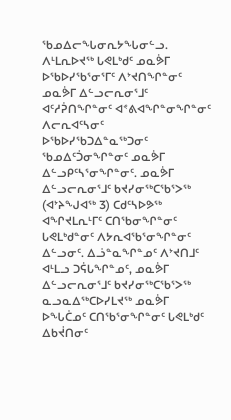ᖃᓄᐃᓕᖓᓂᕆᔭᖓᓂᓪᓗ. ᐱᒻᒪᕆᐅᔪᖅ ᒐᕙᒪᒃᑯᑦ ᓄᓇᕘᒥ ᐅᖃᐅᓯᖃᕐᓂᕐᒥᑦ ᐱᔾᔪᑎᖏᓐᓂᑦ ᓄᓇᕘᒥ ᐃᓪᓗᓕᕆᓂᕐᒧᑦ ᐊᑦᓱᕉᑎᖏᓐᓂᑦ ᐊᕝᕕᐊᖏᓐᓂᖏᓐᓂᑦ ᐱᓕᕆᐊᑦᓴᓂᑦ ᐅᖃᐅᓯᖃᑐᐃᓐᓇᖅᑐᓂᑦ ᖃᓄᐃᑦᑑᓂᖏᓐᓂᑦ ᓄᓇᕘᒥ ᐃᓪᓗᑭᑦᓴᕐᓂᖏᓐᓂᑦ. ᓄᓇᕘᒥ ᐃᓪᓗᓕᕆᓂᕐᒧᑦ ᑲᔪᓯᓂᖅᑕᖃᕐᐳᖅ (ᐊᔾᔨᖑᐊᖅ 3) ᑕᑯᑦᓴᐅᕗᖅ ᐊᖏᔪᒪᕆᒻᒥᑦ ᑕᑎᖃᓂᖏᓐᓂᑦ ᒐᕙᒪᒃᑯᓐᓂᑦ ᐱᔭᕆᐊᖃᕐᓂᖏᓐᓂᑦ ᐃᓪᓗᓂᑦ. ᐃᓘᓐᓇᖏᓐᓄᑦ ᐱᔾᔪᑎᒧᑦ ᐊᒻᒪᓗ ᑐᕌᒐᖏᓐᓄᑦ, ᓄᓇᕘᒥ ᐃᓪᓗᓕᕆᓂᕐᒧᑦ ᑲᔪᓯᓂᖅᑕᖃᕐᐳᖅ ᓇᓗᓇᐃᖅᑕᐅᓯᒪᔪᖅ ᓄᓇᕘᒥ ᐅᖓᑖᓄᑦ ᑕᑎᖃᕐᓂᖏᓐᓂᑦ ᒐᕙᒪᒃᑯᑦ ᐃᑲᔫᑎᓂᑦ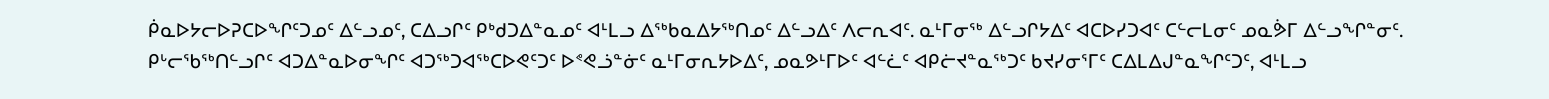ᑮᓇᐅᔭᓕᐅᕈᑕᐅᖏᑦᑐᓄᑦ ᐃᓪᓗᓄᑦ, ᑕᐃᓗᒋᑦ ᑭᒃᑯᑐᐃᓐᓇᓄᑦ ᐊᒻᒪᓗ ᐃᖅᑲᓇᐃᔭᖅᑎᓄᑦ ᐃᓪᓗᐃᑦ ᐱᓕᕆᐊᑦ. ᓇᒻᒥᓂᖅ ᐃᓪᓗᒋᔭᐃᑦ ᐊᑕᐅᓯᑐᐊᑦ ᑕᓪᓕᒪᓂᑦ ᓄᓇᕘᒥ ᐃᓪᓗᖏᓐᓂᑦ. ᑭᒡᓕᖃᖅᑎᓪᓗᒋᑦ ᐊᑐᐃᓐᓇᐅᓂᖏᑦ ᐊᑐᖅᑐᐊᖅᑕᐅᕙᑦᑐᑦ ᐅᕝᕙᓘᓐᓃᑦ ᓇᒻᒥᓂᕆᔭᐅᐃᑦ, ᓄᓇᕗᒻᒥᐅᑦ ᐊᓪᓛᑦ ᐊᑭᓖᔪᓐᓇᖅᑐᑦ ᑲᔪᓯᓂᕐᒥᑦ ᑕᐃᒪᐃᒍᓐᓇᖏᑦᑐᑦ, ᐊᒻᒪᓗ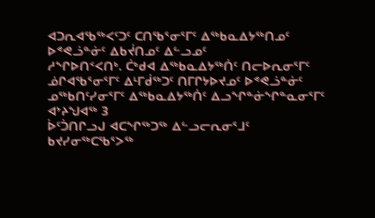ᐊᑐᕆᐊᖃᖅᐸᑦᑐᑦ ᑕᑎᖃᕐᓂᕐᒥᑦ ᐃᖅᑲᓇᐃᔭᖅᑎᓄᑦ ᐅᕝᕙᓘᓐᓃᑦ ᐃᑲᔫᑎᓄᑦ ᐃᓪᓗᓄᑦ
ᓱᖏᐅᑎᑉᐸᑎᒃ. ᑖᒃᑯᐊ ᐃᖅᑲᓇᐃᔭᖅᑏᑦ ᑎᓕᐅᕆᓂᕐᒥᑦ ᓅᒋᐊᖃᕐᓂᕐᒥᑦ ᐃᒻᒥᑰᖅᑐᑦ ᑎᒥᒋᔭᐅᔪᓄᑦ ᐅᕝᕙᓘᓐᓃᑦ ᓄᖅᑲᑎᑦᓯᓂᕐᒥᑦ ᐃᖅᑲᓇᐃᔭᖅᑏᑦ ᐃᓗᖏᓐᓃᖏᓐᓇᓂᕐᒥᑦ
ᐊᔾᔨᖑᐊᖅ 3
ᐆᑦᑑᑎᒋᓗᒍ ᐊᑕᖏᖅᑐᖅ ᐃᓪᓗᓕᕆᓂᕐᒧᑦ ᑲᔪᓯᓂᖅᑕᖃᕐᐳᖅ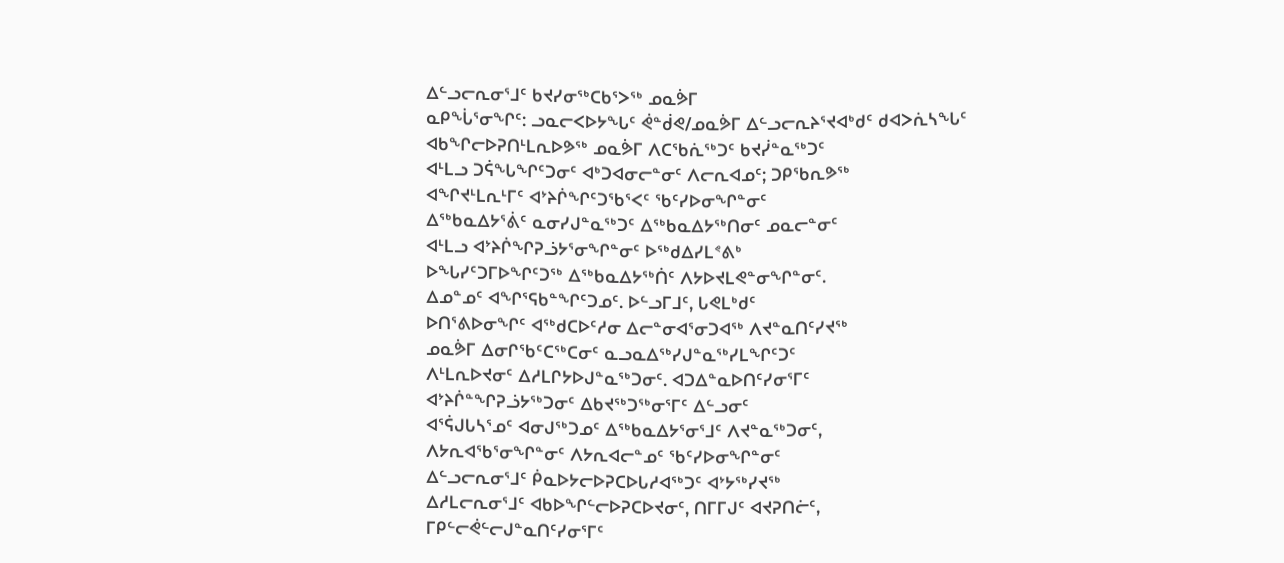ᐃᓪᓗᓕᕆᓂᕐᒧᑦ ᑲᔪᓯᓂᖅᑕᑲᕐᐳᖅ ᓄᓇᕘᒥ
ᓇᑭᖔᕐᓂᖏᑦ: ᓗᓇᓕᐸᐅᔭᖓᑦ ᕚᓐᑰᕙ/ᓄᓇᕘᒥ ᐃᓪᓗᓕᕆᔨᕐᔪᐊᒃᑯᑦ ᑯᐊᐳᕇᓴᖓᑦ
ᐊᑲᖏᓕᐅᕈᑎᒻᒪᕆᐅᕗᖅ ᓄᓇᕘᒥ ᐱᑕᖃᕇᖅᑐᑦ ᑲᔪᓰᓐᓇᖅᑐᑦ
ᐊᒻᒪᓗ ᑐᕌᖓᖏᑦᑐᓂᑦ ᐊᒃᑐᐊᓂᓕᓐᓂᑦ ᐱᓕᕆᐊᓄᑦ; ᑐᑭᖃᕆᕗᖅ
ᐊᖏᔪᒻᒪᕆᒻᒥᑦ ᐊᔾᔨᒌᖏᑦᑐᖃᕐᐸᑦ ᖃᑦᓯᐅᓂᖏᓐᓂᑦ
ᐃᖅᑲᓇᐃᔭᕐᕖᑦ ᓇᓂᓯᒍᓐᓇᖅᑐᑦ ᐃᖅᑲᓇᐃᔭᖅᑎᓂᑦ ᓄᓇᓕᓐᓂᑦ
ᐊᒻᒪᓗ ᐊᔾᔨᒌᖏᕈᓘᔭᕐᓂᖏᓐᓂᑦ ᐅᖅᑯᐃᓯᒪᕝᕕᒃ
ᐅᖓᓯᑦᑐᒥᐅᖏᑦᑐᖅ ᐃᖅᑲᓇᐃᔭᖅᑏᑦ ᐱᔭᐅᔪᒪᕙᓐᓂᖏᓐᓂᑦ.
ᐃᓄᓐᓄᑦ ᐊᖏᕐᕋᑲᓐᖏᑦᑐᓄᑦ. ᐅᓪᓗᒥᒧᑦ, ᒐᕙᒪᒃᑯᑦ
ᐅᑎᕐᕕᐅᓂᖏᑦ ᐊᖅᑯᑕᐅᑦᓱᓂ ᐃᓕᓐᓂᐊᕐᓂᑐᐊᖅ ᐱᔪᓐᓇᑎᑦᓯᔪᖅ
ᓄᓇᕘᒥ ᐃᓂᒋᖃᑦᑕᖅᑕᓂᑦ ᓇᓗᓇᐃᖅᓯᒍᓐᓇᖅᓯᒪᖏᑦᑐᑦ
ᐱᒻᒪᕆᐅᔪᓂᑦ ᐃᓱᒪᒋᔭᐅᒍᓐᓇᖅᑐᓂᑦ. ᐊᑐᐃᓐᓇᐅᑎᑦᓯᓂᕐᒥᑦ
ᐊᔾᔨᒌᓐᖏᕈᓘᔭᖅᑐᓂᑦ ᐃᑲᔪᖅᑐᖅᓂᕐᒥᑦ ᐃᓪᓗᓂᑦ
ᐊᕐᕌᒍᒐᓴᕐᓄᑦ ᐊᓂᒍᖅᑐᓄᑦ ᐃᖅᑲᓇᐃᔭᕐᓂᕐᒧᑦ ᐱᔪᓐᓇᖅᑐᓂᑦ,
ᐱᔭᕆᐊᖃᕐᓂᖏᓐᓂᑦ ᐱᔭᕆᐊᓕᓐᓄᑦ ᖃᑦᓯᐅᓂᖏᓐᓂᑦ
ᐃᓪᓗᓕᕆᓂᕐᒧᑦ ᑮᓇᐅᔭᓕᐅᕈᑕᐅᒐᓱᐊᖅᑐᑦ ᐊᔾᔭᖅᓯᔪᖅ
ᐃᓱᒪᓕᕆᓂᕐᒧᑦ ᐊᑲᐅᖏᓪᓕᐅᕈᑕᐅᔪᓂᑦ, ᑎᒥᒥᒍᑦ ᐊᔪᕈᑎᓖᑦ,
ᒥᑭᓪᓕᕚᓪᓕᒍᓐᓇᑎᑦᓯᓂᕐᒥᑦ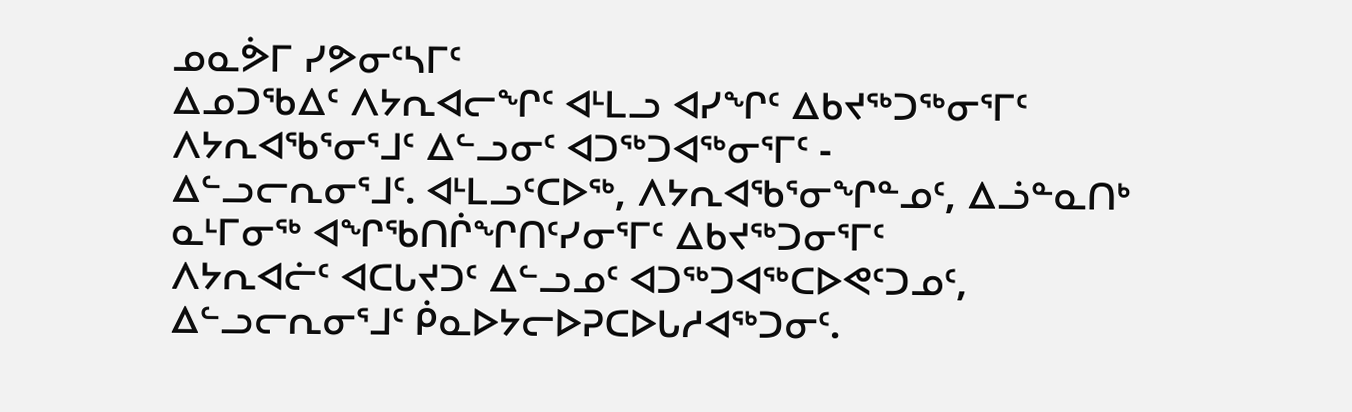ᓄᓇᕘᒥ ᓯᕗᓂᑦᓴᒥᑦ
ᐃᓄᑐᖃᐃᑦ ᐱᔭᕆᐊᓕᖏᑦ ᐊᒻᒪᓗ ᐊᓯᖏᑦ ᐃᑲᔪᖅᑐᖅᓂᕐᒥᑦ
ᐱᔭᕆᐊᖃᕐᓂᕐᒧᑦ ᐃᓪᓗᓂᑦ ᐊᑐᖅᑐᐊᖅᓂᕐᒥᑦ -
ᐃᓪᓗᓕᕆᓂᕐᒧᑦ. ᐊᒻᒪᓗᑦᑕᐅᖅ, ᐱᔭᕆᐊᖃᕐᓂᖏᓐᓄᑦ, ᐃᓘᓐᓇᑎᒃ
ᓇᒻᒥᓂᖅ ᐊᖏᖃᑎᒌᖏᑎᑦᓯᓂᕐᒥᑦ ᐃᑲᔪᖅᑐᓂᕐᒥᑦ
ᐱᔭᕆᐊᓖᑦ ᐊᑕᒐᔪᑐᑦ ᐃᓪᓗᓄᑦ ᐊᑐᖅᑐᐊᖅᑕᐅᕙᑦᑐᓄᑦ,
ᐃᓪᓗᓕᕆᓂᕐᒧᑦ ᑮᓇᐅᔭᓕᐅᕈᑕᐅᒐᓱᐊᖅᑐᓂᑦ.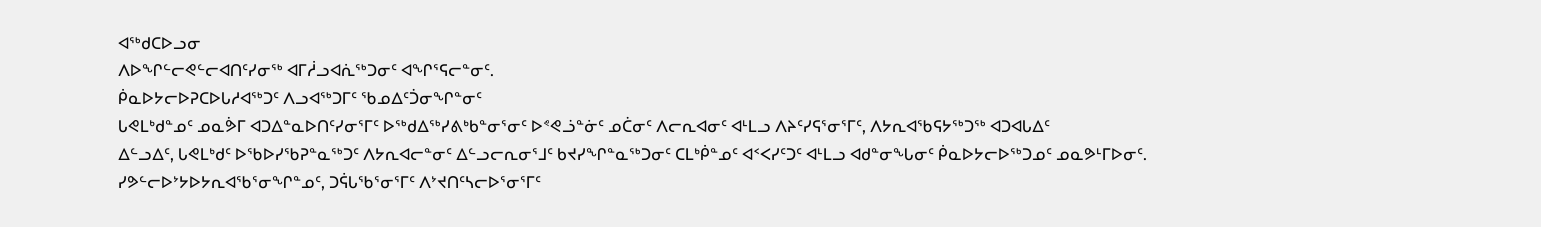ᐊᖅᑯᑕᐅᓗᓂ
ᐱᐅᖏᓪᓕᕙᓪᓕᐊᑎᑦᓯᓂᖅ ᐊᒥᓲᓗᐊᕇᖅᑐᓂᑦ ᐊᖏᕐᕋᓕᓐᓂᑦ.
ᑮᓇᐅᔭᓕᐅᕈᑕᐅᒐᓱᐊᖅᑐᑦ ᐱᓗᐊᖅᑐᒥᑦ ᖃᓄᐃᑦᑑᓂᖏᓐᓂᑦ
ᒐᕙᒪᒃᑯᓐᓄᑦ ᓄᓇᕘᒥ ᐊᑐᐃᓐᓇᐅᑎᑦᓯᓂᕐᒥᑦ ᐅᖅᑯᐃᖅᓯᕕᒃᑲᓐᓂᕐᓂᑦ ᐅᕝᕙᓘᓐᓃᑦ ᓄᑖᓂᑦ ᐱᓕᕆᐊᓂᑦ ᐊᒻᒪᓗ ᐱᔨᑦᓯᕋᕐᓂᕐᒥᑦ, ᐱᔭᕆᐊᖃᕋᔭᖅᑐᖅ ᐊᑐᐊᒐᐃᑦ
ᐃᓪᓗᐃᑦ, ᒐᕙᒪᒃᑯᑦ ᐅᖃᐅᓯᖃᕈᓐᓇᖅᑐᑦ ᐱᔭᕆᐊᓕᓐᓂᑦ ᐃᓪᓗᓕᕆᓂᕐᒧᑦ ᑲᔪᓯᖏᓐᓇᖅᑐᓂᑦ ᑕᒪᒃᑮᓐᓄᑦ ᐊᑉᐸᓯᑦᑐᑦ ᐊᒻᒪᓗ ᐊᑯᓐᓂᖓᓂᑦ ᑮᓇᐅᔭᓕᐅᖅᑐᓄᑦ ᓄᓇᕗᒻᒥᐅᓂᑦ.
ᓯᕗᓪᓕᐅᔾᔭᐅᔭᕆᐊᖃᕐᓂᖏᓐᓄᑦ, ᑐᕌᒐᖃᕐᓂᕐᒥᑦ ᐱᔾᔪᑎᑦᓴᓕᐅᕐᓂᕐᒥᑦ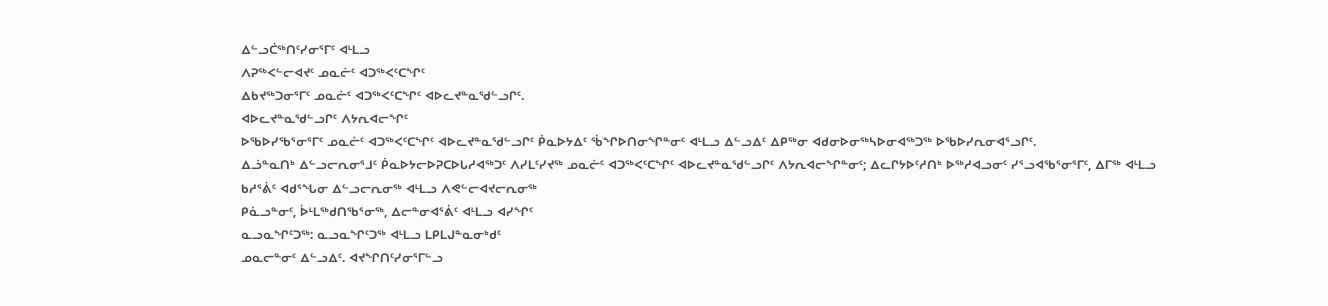ᐃᓪᓗᑖᖅᑎᑦᓯᓂᕐᒥᑦ ᐊᒻᒪᓗ
ᐱᕈᖅᐸᓪᓕᐊᔪᑦ ᓄᓇᓖᑦ ᐊᑐᖅᐸᑦᑕᖏᑦ
ᐃᑲᔪᖅᑐᓂᕐᒥᑦ ᓄᓇᓖᑦ ᐊᑐᖅᐸᑦᑕᖏᑦ ᐊᐅᓚᔪᓐᓇᖁᓪᓗᒋᑦ.
ᐊᐅᓚᔪᓐᓇᖁᓪᓗᒋᑦ ᐱᔭᕆᐊᓕᖏᑦ
ᐅᖃᐅᓯᖃᕐᓂᕐᒥᑦ ᓄᓇᓖᑦ ᐊᑐᖅᐸᑦᑕᖏᑦ ᐊᐅᓚᔪᓐᓇᖁᓪᓗᒋᑦ ᑮᓇᐅᔭᐃᑦ ᖄᖏᐅᑎᓂᖏᓐᓂᑦ ᐊᒻᒪᓗ ᐃᓪᓗᐃᑦ ᐃᑭᖅᓂ ᐊᑯᓂᐅᓂᖅᓴᐅᓂᐊᖅᑐᖅ ᐅᖃᐅᓯᕆᓂᐊᕐᓗᒋᑦ.
ᐃᓘᓐᓇᑎᒃ ᐃᓪᓗᓕᕆᓂᕐᒧᑦ ᑮᓇᐅᔭᓕᐅᕈᑕᐅᒐᓱᐊᖅᑐᑦ ᐱᓯᒪᑦᓯᔪᖅ ᓄᓇᓖᑦ ᐊᑐᖅᐸᑦᑕᖏᑦ ᐊᐅᓚᔪᓐᓇᖁᓪᓗᒋᑦ ᐱᔭᕆᐊᓕᖏᓐᓂᑦ; ᐃᓚᒋᔭᐅᑦᓱᑎᒃ ᐅᖅᓱᐊᓗᓂᑦ ᓯᕐᓗᐊᖃᕐᓂᕐᒥᑦ, ᐃᒥᖅ ᐊᒻᒪᓗ
ᑲᓱᕐᕖᑦ ᐊᑯᕐᖓᓂ ᐃᓪᓗᓕᕆᓂᖅ ᐊᒻᒪᓗ ᐱᕙᓪᓕᐊᔪᓕᕆᓂᖅ
ᑭᓈᓗᓐᓂᑦ, ᐆᒻᒪᖅᑯᑎᖃᕐᓂᖅ, ᐃᓕᓐᓂᐊᕐᕖᑦ ᐊᒻᒪᓗ ᐊᓯᖏᑦ
ᓇᓗᓇᖏᑦᑐᖅ: ᓇᓗᓇᖏᑦᑐᖅ ᐊᒻᒪᓗ ᒪᑭᒪᒍᓐᓇᓂᒃᑯᑦ
ᓄᓇᓕᓐᓂᑦ ᐃᓪᓗᐃᑦ. ᐊᔪᖏᑎᑦᓯᓂᕐᒥᓪᓗ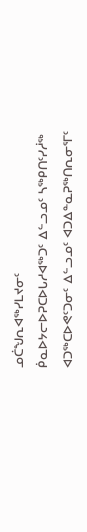ᓄᑖᖑᕆᐊᖅᓯᒪᔪᓂᑦ
ᑮᓇᐅᔭᓕᐅᕈᑕᐅᒐᓱᐊᖅᑐᑦ ᐃᓪᓗᓄᑦ ᓴᖅᑭᑎᑦᓯᓲᖅ
ᐊᑐᖅᑕᐅᕙᑦᑐᓂᑦ ᐃᓪᓗᓄᑦ ᐊᑐᐃᓐᓇᕈᖅᑎᕆᓂᕐᒥᑦ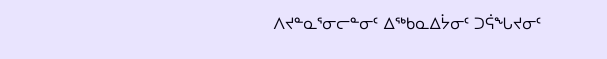ᐱᔪᓐᓇᕐᓂᓕᓐᓂᑦ ᐃᖅᑲᓇᐃᔮᓂᑦ ᑐᕌᖓᔪᓂᑦ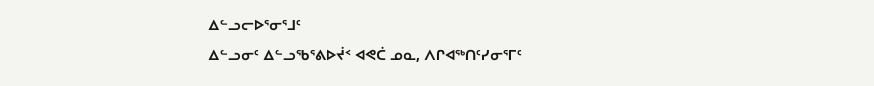ᐃᓪᓗᓕᐅᕐᓂᕐᒧᑦ
ᐃᓪᓗᓂᑦ ᐃᓪᓗᖃᕐᕕᐅᔫᑉ ᐊᕙᑖ ᓄᓇ, ᐱᒋᐊᖅᑎᑦᓯᓂᕐᒥᑦ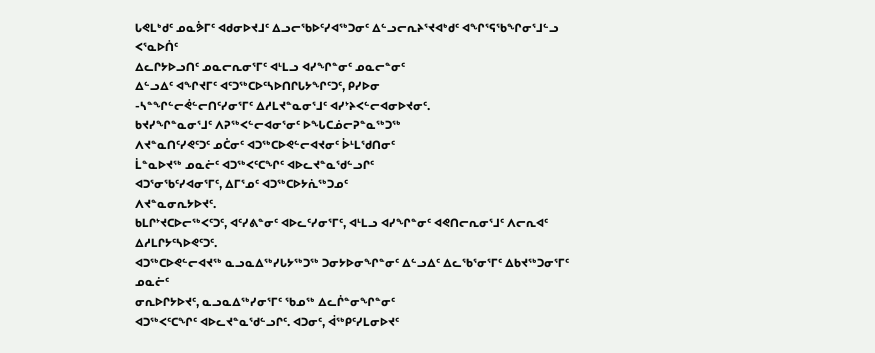ᒐᕙᒪᒃᑯᑦ ᓄᓇᕘᒥᑦ ᐊᑯᓂᐅᔪᒧᑦ ᐃᓗᓕᖃᐅᑦᓯᐊᖅᑐᓂᑦ ᐃᓪᓗᓕᕆᔨᕐᔪᐊᒃᑯᑦ ᐊᖏᕐᕋᖃᖏᓂᕐᒧᓪᓗ ᐸᕐᓇᐅᑏᑦ
ᐃᓚᒋᔭᐅᓗᑎᑦ ᓄᓇᓕᕆᓂᕐᒥᑦ ᐊᒻᒪᓗ ᐊᓯᖏᓐᓂᑦ ᓄᓇᓕᓐᓂᑦ
ᐃᓪᓗᐃᑦ ᐊᖏᔪᒥᑦ ᐊᑦᑐᖅᑕᐅᑦᓴᐅᑎᒋᒐᔭᖏᑦᑐᑦ, ᑭᓯᐅᓂ
-ᓴᓐᖏᓪᓕᕚᓪᓕᑎᑦᓯᓂᕐᒥᑦ ᐃᓱᒪᔪᓐᓇᓂᕐᒧᑦ ᐊᓯᔾᔨᐸᓪᓕᐊᓂᐅᔪᓂᑦ.
ᑲᔪᓯᖏᓐᓇᓂᕐᒧᑦ ᐱᕈᖅᐸᓪᓕᐊᓂᕐᓂᑦ ᐅᖓᑕᓅᓕᕈᓐᓇᖅᑐᖅ
ᐱᔪᓐᓇᑎᑦᓯᕙᑦᑐᑦ ᓄᑖᓂᑦ ᐊᑐᖅᑕᐅᕙᓪᓕᐊᔪᓂᑦ ᐆᒻᒪᖁᑎᓂᑦ
ᒫᓐᓇᐅᔪᖅ ᓄᓇᓖᑦ ᐊᑐᖅᐸᑦᑕᖏᑦ ᐊᐅᓚᔪᓐᓇᖁᓪᓗᒋᑦ
ᐊᑐᕐᓂᖃᑦᓯᐊᓂᕐᒥᑦ, ᐃᒥᕐᓄᑦ ᐊᑐᖅᑕᐅᔭᕇᖅᑐᓄᑦ
ᐱᔪᓐᓇᓂᕆᔭᐅᔪᑦ.
ᑲᒪᒋᔾᔪᑕᐅᓕᖅᐸᑦᑐᑦ, ᐊᑦᓯᕕᓐᓂᑦ ᐊᐅᓚᑦᓯᓂᕐᒥᑦ, ᐊᒻᒪᓗ ᐊᓯᖏᓐᓂᑦ ᐊᕙᑎᓕᕆᓂᕐᒧᑦ ᐱᓕᕆᐊᑦ ᐃᓱᒪᒋᔭᑦᓴᐅᕙᑦᑐᑦ.
ᐊᑐᖅᑕᐅᕙᓪᓕᐊᔪᖅ ᓇᓗᓇᐃᖅᓯᒐᔭᖅᑐᖅ ᑐᓂᔭᐅᓂᖏᓐᓂᑦ ᐃᓪᓗᐃᑦ ᐃᓚᖃᕐᓂᕐᒥᑦ ᐃᑲᔪᖅᑐᓂᕐᒥᑦ ᓄᓇᓖᑦ
ᓂᕆᐅᒋᔭᐅᔪᑦ, ᓇᓗᓇᐃᖅᓯᓂᕐᒥᑦ ᖃᓄᖅ ᐃᓚᒌᓐᓂᖏᓐᓂᑦ
ᐊᑐᖅᐸᑦᑕᖏᑦ ᐊᐅᓚᔪᓐᓇᖁᓪᓗᒋᑦ. ᐊᑐᓂᑦ, ᐋᖅᑭᑦᓯᒪᓂᐅᔪᑦ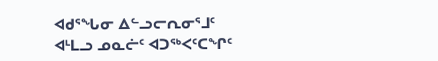ᐊᑯᕐᖓᓂ ᐃᓪᓗᓕᕆᓂᕐᒧᑦ ᐊᒻᒪᓗ ᓄᓇᓖᑦ ᐊᑐᖅᐸᑦᑕᖏᑦ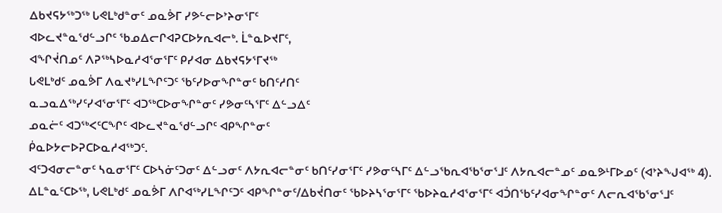ᐃᑲᔪᕋᔭᖅᑐᖅ ᒐᕙᒪᒃᑯᓐᓂᑦ ᓄᓇᕘᒥ ᓯᕗᓪᓕᐅᔾᔨᓂᕐᒥᑦ
ᐊᐅᓚᔪᓐᓇᖁᓪᓗᒋᑦ ᖃᓄᐃᓕᒋᐊᕈᑕᐅᔭᕆᐊᓕᒃ. ᒫᓐᓇᐅᔪᒥᑦ,
ᐊᖏᔫᑎᓄᑦ ᐱᕈᖅᓴᐅᓇᓱᐊᕐᓂᕐᒥᑦ ᑭᓯᐊᓂ ᐃᑲᔪᕋᔭᕐᒥᔪᖅ
ᒐᕙᒪᒃᑯᑦ ᓄᓇᕘᒥ ᐱᓇᔪᒃᓯᒪᖏᑦᑐᑦ ᖃᑦᓯᐅᓂᖏᓐᓂᑦ ᑲᑎᑦᓱᑎᑦ
ᓇᓗᓇᐃᖅᓯᑦᓯᐊᕐᓂᕐᒥᑦ ᐊᑐᖅᑕᐅᓂᖏᓐᓂᑦ ᓯᕗᓂᑦᓴᕐᒥᑦ ᐃᓪᓗᐃᑦ
ᓄᓇᓖᑦ ᐊᑐᖅᐸᑦᑕᖏᑦ ᐊᐅᓚᔪᓐᓇᖁᓪᓗᒋᑦ ᐊᑭᖏᓐᓂᑦ
ᑮᓇᐅᔭᓕᐅᕈᑕᐅᓇᓱᐊᖅᑐᑦ.
ᐊᑦᑐᐊᓂᓕᓐᓂᑦ ᓴᓇᓂᕐᒥᑦ ᑕᐅᓴᓃᑦᑐᓂᑦ ᐃᓪᓗᓂᑦ ᐱᔭᕆᐊᓕᓐᓂᑦ ᑲᑎᑦᓯᓂᕐᒥᑦ ᓯᕗᓂᑦᓴᒥᑦ ᐃᓪᓗᖃᕆᐊᖃᕐᓂᕐᒧᑦ ᐱᔭᕆᐊᓕᓐᓄᑦ ᓄᓇᕗᒻᒥᐅᓄᑦ (ᐊᔾᔨᖑᐊᖅ 4). ᐃᒪᓐᓇᑦᑕᐅᖅ, ᒐᕙᒪᒃᑯᑦ ᓄᓇᕘᒥ ᐱᒋᐊᖅᓯᒪᖏᑦᑐᑦ ᐊᑭᖏᓐᓂᑦ/ᐃᑲᔫᑎᓂᑦ ᖃᐅᔨᓴᕐᓂᕐᒥᑦ ᖃᐅᔨᓇᓱᐊᕐᓂᕐᒥᑦ ᐊᑑᑎᖃᑦᓯᐊᓂᖏᓐᓂᑦ ᐱᓕᕆᐊᖃᕐᓂᕐᒧᑦ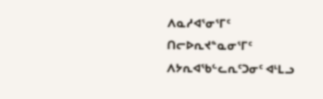ᐱᓇᓱᐊᕐᓂᕐᒥᑦ ᑎᓕᐅᕆᔪᓐᓇᓂᕐᒥᑦ ᐱᔭᕆᐊᖃᓪᓚᕆᑦᑐᓂᑦ ᐊᒻᒪᓗ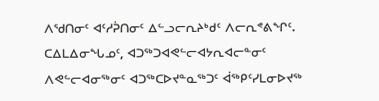ᐱᖁᑎᓂᑦ ᐊᑦᓱᕉᑎᓂᑦ ᐃᓪᓗᓕᕆᔨᒃᑯᑦ ᐱᓕᕆᕝᕕᖏᑦ. ᑕᐃᒪᐃᓂᖓᓄᑦ, ᐊᑐᖅᑐᐊᕙᓪᓕᐊᔭᕆᐊᓕᓐᓂᑦ ᐱᕙᓪᓕᐊᓂᖅᓂᑦ ᐊᑐᖅᑕᐅᔪᓐᓇᖅᑐᑦ ᐋᖅᑭᑦᓯᒪᓂᐅᔪᖅ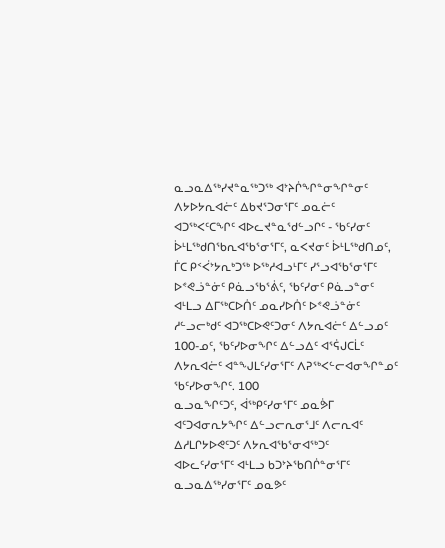ᓇᓗᓇᐃᖅᓯᔪᓐᓇᖅᑐᖅ ᐊᔾᔨᒌᖏᓐᓂᖏᓐᓂᑦ ᐱᔭᐅᔭᕆᐊᓖᑦ ᐃᑲᔪᕐᑐᓂᕐᒥᑦ ᓄᓇᓖᑦ ᐊᑐᖅᐸᑦᑕᖏᑦ ᐊᐅᓚᔪᓐᓇᖁᓪᓗᒋᑦ - ᖃᑦᓯᓂᑦ ᐆᒻᒪᖅᑯᑎᖃᕆᐊᖃᕐᓂᕐᒥᑦ, ᓇᐸᔪᓂᑦ ᐆᒻᒪᖅᑯᑎᓄᑦ, ᒦᑕ ᑭᑉᐹᔾᔭᕆᒃᑐᖅ ᐅᖅᓱᐊᓗᒻᒥᑦ ᓯᕐᓗᐊᖃᕐᓂᕐᒥᑦ ᐅᕝᕙᓘᓐᓃᑦ ᑭᓈᓗᖃᕐᕖᑦ, ᖃᑦᓯᓂᑦ ᑭᓈᓗᓐᓂᑦ ᐊᒻᒪᓗ ᐃᒥᖅᑕᐅᑏᑦ ᓄᓇᓯᐅᑏᑦ ᐅᕝᕙᓘᓐᓃᑦ ᓱᓪᓗᓕᒃᑯᑦ ᐊᑐᖅᑕᐅᕙᑦᑐᓂᑦ ᐱᔭᕆᐊᓖᑦ ᐃᓪᓗᓄᑦ 100-ᓄᑦ, ᖃᑦᓯᐅᓂᖏᑦ ᐃᓪᓗᐃᑦ ᐊᕐᕌᒍᑕᒫᑦ ᐱᔭᕆᐊᓖᑦ ᐊᓐᖑᒪᑦᓯᓂᕐᒥᑦ ᐱᕈᖅᐸᓪᓕᐊᓂᖏᓐᓄᑦ ᖃᑦᓯᐅᓂᖏᑦ. 100
ᓇᓗᓇᖏᑦᑐᑦ, ᐋᖅᑭᑦᓯᓂᕐᒥᑦ ᓄᓇᕘᒥ ᐊᑦᑐᐊᓂᕆᔭᖏᑦ ᐃᓪᓗᓕᕆᓂᕐᒧᑦ ᐱᓕᕆᐊᑦ ᐃᓱᒪᒋᔭᐅᕙᑦᑐᑦ ᐱᔭᕆᐊᖃᕐᓂᐊᖅᑐᑦ
ᐊᐅᓚᑦᓯᓂᕐᒥᑦ ᐊᒻᒪᓗ ᑲᑐᔾᔨᖃᑎᒌᓐᓂᕐᒥᑦ ᓇᓗᓇᐃᖅᓯᓂᕐᒥᑦ ᓄᓇᕗᑦ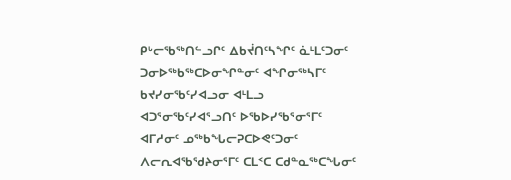ᑭᒡᓕᖃᖅᑎᓪᓗᒋᑦ ᐃᑲᔫᑎᑦᓴᖏᑦ ᓈᒻᒪᑦᑐᓂᑦ ᑐᓂᐅᖅᑲᖅᑕᐅᓂᖏᓐᓂᑦ ᐊᖏᓂᖅᓴᒥᑦ
ᑲᔪᓯᓂᖃᑦᓯᐊᓗᓂ ᐊᒻᒪᓗ ᐊᑐᕐᓂᖃᑦᓯᐊᕐᓗᑎᑦ ᐅᖃᐅᓯᖃᕐᓂᕐᒥᑦ ᐊᒥᓱᓂᑦ ᓄᖅᑲᖓᓕᕈᑕᐅᕙᑦᑐᓂᑦ
ᐱᓕᕆᐊᖃᖁᔨᓂᕐᒥᑦ ᑕᒪᑉᑕ ᑕᑯᓐᓇᖅᑕᖓᓂᑦ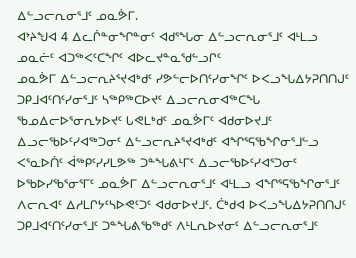ᐃᓪᓗᓕᕆᓂᕐᒧᑦ ᓄᓇᕘᒥ.
ᐊᔾᔨᖑᐊ 4 ᐃᓚᒌᓐᓂᖏᓐᓂᑦ ᐊᑯᕐᖓᓂ ᐃᓪᓗᓕᕆᓂᕐᒧᑦ ᐊᒻᒪᓗ ᓄᓇᓖᑦ ᐊᑐᖅᐸᑦᑕᖏᑦ ᐊᐅᓚᔪᓐᓇᖁᓪᓗᒋᑦ
ᓄᓇᕘᒥ ᐃᓪᓗᓕᕆᔨᕐᔪᐊᒃᑯᑦ ᓯᕗᓪᓕᐅᑎᑦᓯᓂᖏᑦ ᐅᐸᓗᖓᐃᔭᕈᑎᑎᒍᑦ ᑐᑭᒧᐊᑦᑎᑦᓯᓂᕐᒧᑦ ᓴᖅᑭᖅᑕᐅᔪᑦ ᐃᓗᓕᕆᓂᐊᖅᑕᖓ ᖃᓄᐃᓕᐅᕐᓂᕆᔭᐅᔪᑦ ᒐᕙᒪᒃᑯᑦ ᓄᓇᕘᒥᑦ ᐊᑯᓂᐅᔪᒧᑦ ᐃᓗᓕᖃᐅᑦᓯᐊᖅᑐᓂᑦ ᐃᓪᓗᓕᕆᔨᕐᔪᐊᒃᑯᑦ ᐊᖏᕐᕋᖃᖏᓂᕐᒧᓪᓗ ᐸᕐᓇᐅᑏᑦ ᐋᖅᑭᑦᓯᓯᒪᕗᖅ ᑐᓐᖓᕕᒻᒥᑦ ᐃᓗᓕᖃᐅᑦᓯᐊᕐᑐᓂᑦ ᐅᖃᐅᓯᖃᕐᓂᕐᒥᑦ ᓄᓇᕘᒥ ᐃᓪᓗᓕᕆᓂᕐᒧᑦ ᐊᒻᒪᓗ ᐊᖏᕐᕋᖃᖏᓂᕐᒧᑦ ᐱᓕᕆᐊᑦ ᐃᓱᒪᒋᔭᑦᓴᐅᕙᑦᑐᑦ ᐊᑯᓂᐅᔪᒧᑦ. ᑖᒃᑯᐊ ᐅᐸᓗᖓᐃᔭᕈᑎᑎᒍᑦ ᑐᑭᒧᐊᑦᑎᑦᓯᓂᕐᒧᑦ ᑐᓐᖓᕕᖃᖅᑯᑦ ᐱᒻᒪᕆᐅᔪᓂᑦ ᐃᓪᓗᓕᕆᓂᕐᒧᑦ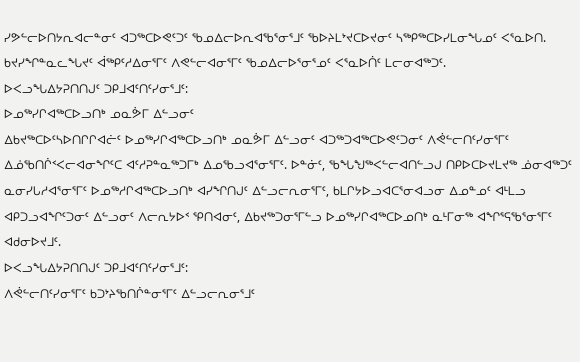ᓯᕗᓪᓕᐅᑎᔭᕆᐊᓕᓐᓂᑦ ᐊᑐᖅᑕᐅᕙᑦᑐᑦ ᖃᓄᐃᓕᐅᕆᐊᖃᕐᓂᕐᒧᑦ ᖃᐅᔨᒪᔾᔪᑕᐅᔪᓂᑦ ᓴᖅᑭᖅᑕᐅᓯᒪᓂᖓᓄᑦ ᐸᕐᓇᐅᑎ. ᑲᔪᓯᖏᓐᓇᓚᖓᔪᑦ ᐋᖅᑭᑦᓱᐃᓂᕐᒥᑦ ᐱᕙᓪᓕᐊᓂᕐᒥᑦ ᖃᓄᐃᓕᐅᕐᓂᕐᓄᑦ ᐸᕐᓇᐅᑏᑦ ᒪᓕᓂᐊᖅᑐᑦ.
ᐅᐸᓗᖓᐃᔭᕈᑎᑎᒍᑦ ᑐᑭᒧᐊᑦᑎᑦᓯᓂᕐᒧᑦ:
ᐅᓄᖅᓯᒋᐊᖅᑕᐅᓗᑎᒃ ᓄᓇᕘᒥ ᐃᓪᓗᓂᑦ
ᐃᑲᔪᖅᑕᐅᑦᓴᐅᑎᒋᒋᐊᓖᑦ ᐅᓄᖅᓯᒋᐊᖅᑕᐅᓗᑎᒃ ᓄᓇᕘᒥ ᐃᓪᓗᓂᑦ ᐊᑐᖅᑐᐊᖅᑕᐅᕙᑦᑐᓂᑦ ᐱᕚᓪᓕᑎᑦᓯᓂᕐᒥᑦ ᐃᓅᖃᑎᒌᑉᐸᓕᐊᓂᖏᑦᑕ ᐊᑦᓱᕈᓐᓇᖅᑐᒥᒃ ᐃᓄᖃᓗᐊᕐᓂᕐᒥᑦ. ᐅᓐᓃᑦ, ᖃᖓᖑᖅᐸᓪᓕᐊᑎᓪᓗᒍ ᑎᑭᐅᑕᐅᔪᒪᔪᖅ ᓅᓂᐊᖅᑐᑦ ᓇᓂᓯᒐᓱᐊᕐᓂᕐᒥᑦ ᐅᓄᖅᓱᒋᐊᖅᑕᐅᓗᑎᒃ ᐊᓯᖏᑎᒍᑦ ᐃᓪᓗᓕᕆᓂᕐᒥᑦ, ᑲᒪᒋᔭᐅᓗᐊᑕᕐᓂᐊᓗᓂ ᐃᓄᓐᓄᑦ ᐊᒻᒪᓗ ᐊᑭᑐᓗᐊᖏᑦᑐᓂᑦ ᐃᓪᓗᓂᑦ ᐱᓕᕆᔭᐅᑉ ᕿᑎᐊᓂᑦ, ᐃᑲᔪᖅᑐᓂᕐᒥᓪᓗ ᐅᓄᖅᓯᒋᐊᖅᑕᐅᓄᑎᒃ ᓇᒻᒥᓂᖅ ᐊᖏᕐᕋᖃᕐᓂᕐᒥᑦ ᐊᑯᓂᐅᔪᒧᑦ.
ᐅᐸᓗᖓᐃᔭᕈᑎᑎᒍᑦ ᑐᑭᒧᐊᑦᑎᑦᓯᓂᕐᒧᑦ:
ᐱᕚᓪᓕᑎᑦᓯᓂᕐᒥᑦ ᑲᑐᔾᔨᖃᑎᒌᓐᓂᕐᒥᑦ ᐃᓪᓗᓕᕆᓂᕐᒧᑦ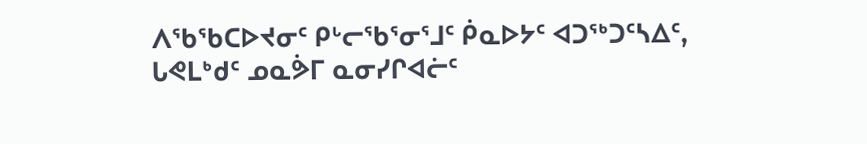ᐱᖃᖃᑕᐅᔪᓂᑦ ᑭᒡᓕᖃᕐᓂᕐᒧᑦ ᑮᓇᐅᔭᑦ ᐊᑐᖅᑐᑦᓴᐃᑦ, ᒐᕙᒪᒃᑯᑦ ᓄᓇᕘᒥ ᓇᓂᓯᒋᐊᓖᑦ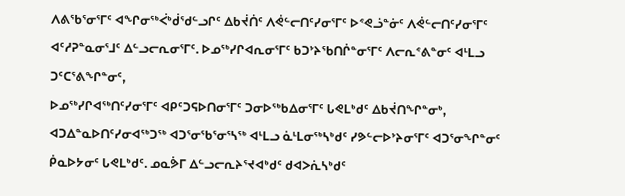ᐱᕕᖃᕐᓂᕐᒥᑦ ᐊᖏᓂᖅᐹᒃᑰᖁᓪᓗᒋᑦ ᐃᑲᔫᑏᑦ ᐱᕚᓪᓕᑎᑦᓯᓂᕐᒥᑦ ᐅᕝᕙᓘᓐᓃᑦ ᐱᕚᓪᓕᑎᑦᓯᓂᕐᒥᑦ ᐊᑦᓱᕈᓐᓇᓂᕐᒧᑦ ᐃᓪᓗᓕᕆᓂᕐᒥᑦ. ᐅᓄᖅᓯᒋᐊᕆᓂᕐᒥᑦ ᑲᑐᔾᔨᖃᑎᒌᓐᓂᕐᒥᑦ ᐱᓕᕆᕝᕕᓐᓂᑦ ᐊᒻᒪᓗ ᑐᑦᑕᕐᕕᖏᓐᓂᑦ,
ᐅᓄᖅᓯᒋᐊᖅᑎᑦᓯᓂᕐᒥᑦ ᐊᑭᑦᑐᕋᐅᑎᓂᕐᒥᑦ ᑐᓂᐅᖅᑲᐃᓂᕐᒥᑦ ᒐᕙᒪᒃᑯᑦ ᐃᑲᔫᑎᖏᓐᓂᒃ, ᐊᑐᐃᓐᓇᐅᑎᑦᓯᓂᐊᖅᑐᖅ ᐊᑐᕐᓂᖃᕐᓂᕐᓴᖅ ᐊᒻᒪᓗ ᓈᒻᒪᓂᖅᓴᒃᑯᑦ ᓯᕗᓪᓕᐅᔾᔨᓂᕐᒥᑦ ᐊᑐᕐᓂᖏᓐᓂᑦ ᑮᓇᐅᔭᓂᑦ ᒐᕙᒪᒃᑯᑦ. ᓄᓇᕘᒥ ᐃᓪᓗᓕᕆᔨᕐᔪᐊᒃᑯᑦ ᑯᐊᐳᕇᓴᒃᑯᑦ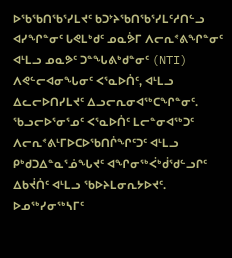ᐅᖃᖃᑎᖃᕐᓯᒪᔪᑦ ᑲᑐᔾᔨᖃᑎᖃᕐᓯᒪᑦᓱᑎᓪᓗ ᐊᓯᖏᓐᓂᑦ ᒐᕙᒪᒃᑯᑦ ᓄᓇᕘᒥ ᐱᓕᕆᕝᕕᖏᓐᓂᑦ ᐊᒻᒪᓗ ᓄᓇᕗᑦ ᑐᓐᖓᕕᒃᑯᓐᓂᑦ (NTI) ᐱᕙᓪᓕᐊᓂᖓᓂᑦ ᐸᕐᓇᐅᑏᑦ, ᐊᒻᒪᓗ ᐃᓚᓕᐅᑎᓯᒪᔪᑦ ᐃᓗᓕᕆᓂᐊᖅᑕᖏᓐᓂᑦ. ᖃᓗᓕᐅᕐᓂᕐᓄᑦ ᐸᕐᓇᐅᑏᑦ ᒪᓕᓐᓂᐊᖅᑐᑦ ᐱᓕᕆᕝᕕᒻᒥᐅᑕᐅᖃᑎᒌᖏᑦᑐᑦ ᐊᒻᒪᓗ ᑭᒃᑯᑐᐃᓐᓇᕐᓅᖓᔪᑦ ᐊᖏᓂᖅᐹᒃᑰᖁᓪᓗᒋᑦ ᐃᑲᔫᑏᑦ ᐊᒻᒪᓗ ᖃᐅᔨᒪᓂᕆᔭᐅᔪᑦ. ᐅᓄᖅᓯᓂᖅᓴᒥᑦ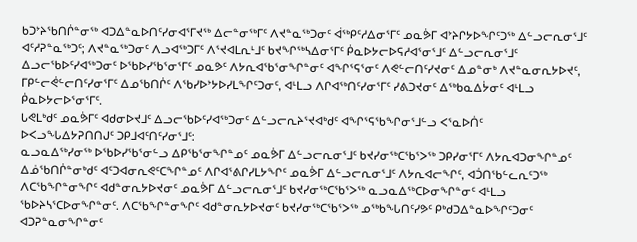ᑲᑐᔾᔨᖃᑎᒌᓐᓂᖅ ᐊᑐᐃᓐᓇᐅᑎᑦᓯᓂᐊᕐᒥᔪᖅ ᐃᓕᓐᓂᖅᒥᑦ ᐱᔪᓐᓇᖅᑐᓂᑦ ᐋᖅᑭᑦᓱᐃᓂᕐᒥᑦ ᓄᓇᕘᒥ ᐊᔾᔨᒋᔭᐅᖏᑦᑐᖅ ᐃᓪᓗᓕᕆᓂᕐᒧᑦ ᐊᑦᓱᕈᓐᓇᖅᑐᑦ; ᐱᔪᓐᓇᖅᑐᓂᑦ ᐱᓗᐊᖅᑐᒥᑦ ᐱᕐᔪᐊᒪᕆᒻᒧᑦ ᑲᔪᖏᖅᓴᐃᓂᕐᒥᑦ ᑮᓇᐅᔭᓕᐅᕋᓱᐊᕐᓂᕐᒧᑦ ᐃᓪᓗᓕᕆᓂᕐᒧᑦ ᐃᓗᓕᖃᐅᑦᓯᐊᖅᑐᓂᑦ ᐅᖃᐅᓯᖃᕐᓂᕐᒥᑦ ᓄᓇᕗᑦ ᐱᔭᕆᐊᖃᕐᓂᖏᓐᓂᑦ ᐊᖏᕐᕋᕐᓂᑦ ᐱᕙᓪᓕᑎᑦᓯᔪᓂᑦ ᐃᓄᓐᓂᒃ ᐱᔪᓐᓇᓂᕆᔭᐅᔪᑦ, ᒥᑭᓪᓕᕚᓪᓕᑎᑦᓯᓂᕐᒥᑦ ᐃᓄᖃᑎᒌᑦ ᐱᖃᓯᐅᔾᔭᐅᓯᒪᖏᑦᑐᓂᑦ, ᐊᒻᒪᓗ ᐱᒋᐊᖅᑎᑦᓯᓂᕐᒥᑦ ᓯᕕᑐᔪᓂᑦ ᐃᖅᑲᓇᐃᔮᓂᑦ ᐊᒻᒪᓗ ᑮᓇᐅᔭᓕᐅᕐᓂᕐᒥᑦ.
ᒐᕙᒪᒃᑯᑦ ᓄᓇᕘᒥᑦ ᐊᑯᓂᐅᔪᒧᑦ ᐃᓗᓕᖃᐅᑦᓯᐊᖅᑐᓂᑦ ᐃᓪᓗᓕᕆᔨᕐᔪᐊᒃᑯᑦ ᐊᖏᕐᕋᖃᖏᓂᕐᒧᓪᓗ ᐸᕐᓇᐅᑏᑦ
ᐅᐸᓗᖓᐃᔭᕈᑎᑎᒍᑦ ᑐᑭᒧᐊᑦᑎᑦᓯᓂᕐᒧᑦ:
ᓇᓗᓇᐃᖅᓯᓂᖅ ᐅᖃᐅᓯᖃᕐᓂᓪᓗ ᐃᑭᖃᕐᓂᖏᓐᓄᑦ ᓄᓇᕘᒥ ᐃᓪᓗᓕᕆᓂᕐᒧᑦ ᑲᔪᓯᓂᖅᑕᖃᕐᐳᖅ ᑐᑭᓯᓂᕐᒥᑦ ᐱᔭᕆᐊᑐᓂᖏᓐᓄᑦ ᐃᓅᖃᑎᒌᓐᓂᒃᑯᑦ ᐊᑦᑐᐊᓂᕆᕙᑦᑕᖏᓐᓄᑦ ᐱᒋᐊᕐᕕᒋᓯᒪᔭᖏᑦ ᓄᓇᕘᒥ ᐃᓪᓗᓕᕆᓂᕐᒧᑦ ᐱᔭᕆᐊᓕᖏᑦ, ᐊᑑᑎᖃᓪᓚᕆᑦᑐᖅ
ᐱᑕᖃᖏᓐᓂᖏᑦ ᐊᑯᓐᓂᕆᔭᐅᔪᓂᑦ ᓄᓇᕘᒥ ᐃᓪᓗᓕᕆᓂᕐᒧᑦ ᑲᔪᓯᓂᖅᑕᖃᕐᐳᖅ ᓇᓗᓇᐃᖅᑕᐅᓂᖏᓐᓂᑦ ᐊᒻᒪᓗ ᖃᐅᔨᓴᕐᑕᐅᓂᖏᓐᓂᑦ. ᐱᑕᖃᖏᓐᓂᖏᑦ ᐊᑯᓐᓂᕆᔭᐅᔪᓂᑦ ᑲᔪᓯᓂᖅᑕᖃᕐᐳᖅ ᓄᖅᑲᖓᑎᑦᓯᕗᑦ ᑭᒃᑯᑐᐃᓐᓇᐅᖏᑦᑐᓂᑦ ᐊᑐᕈᓐᓇᓂᖏᓐᓂᑦ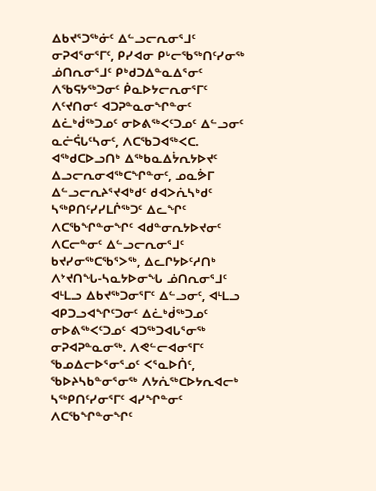ᐃᑲᔪᕐᑐᖅᓃᑦ ᐃᓪᓗᓕᕆᓂᕐᒧᑦ ᓂᕈᐊᕐᓂᕐᒥᑦ, ᑭᓯᐊᓂ ᑭᒡᓕᖃᖅᑎᑦᓯᓂᖅ ᓅᑎᕆᓂᕐᒧᑦ ᑭᒃᑯᑐᐃᓐᓇᐃᕐᓂᑦ ᐱᖃᕋᔭᖅᑐᓂᑦ ᑮᓇᐅᔭᓕᕆᓂᕐᒥᑦ ᐱᑦᔪᑎᓂᑦ ᐊᑐᕈᓐᓇᓂᖏᓐᓂᑦ ᐃᓛᒃᑰᖅᑐᓄᑦ ᓂᐅᕕᖅᐸᑦᑐᓄᑦ ᐃᓪᓗᓂᑦ ᓇᓖᕌᒐᑦᓴᓂᑦ, ᐱᑕᖃᑐᐊᖅᐸᑕ. ᐊᖅᑯᑕᐅᓗᑎᒃ ᐃᖅᑲᓇᐃᔮᕆᔭᐅᔪᑦ ᐃᓗᓕᕆᓂᐊᖅᑕᖏᓐᓂᑦ, ᓄᓇᕘᒥ ᐃᓪᓗᓕᕆᔨᕐᔪᐊᒃᑯᑦ ᑯᐊᐳᕇᓴᒃᑯᑦ ᓴᖅᑭᑎᑦᓯᓯᒪᒌᖅᑐᑦ ᐃᓚᖏᑦ ᐱᑕᖃᖏᓐᓂᖏᑦ ᐊᑯᓐᓂᕆᔭᐅᔪᓂᑦ ᐱᑕᓕᓐᓂᑦ ᐃᓪᓗᓕᕆᓂᕐᒧᑦ ᑲᔪᓯᓂᖅᑕᖃᕐᐳᖅ, ᐃᓚᒋᔭᐅᑦᓱᑎᒃ ᐱᔾᔪᑎᖓ-ᓴᓇᔭᐅᓂᖓ ᓅᑎᕆᓂᕐᒧᑦ ᐊᒻᒪᓗ ᐃᑲᔪᖅᑐᓂᕐᒥᑦ ᐃᓪᓗᓂᑦ, ᐊᒻᒪᓗ ᐊᑭᑐᓗᐊᖏᑦᑐᓂᑦ ᐃᓛᒃᑰᖅᑐᓄᑦ ᓂᐅᕕᖅᐸᑦᑐᓄᑦ ᐊᑐᖅᑐᐊᒐᕐᓂᖅ ᓂᕈᐊᕈᓐᓇᓂᖅ. ᐱᕙᓪᓕᐊᓂᕐᒥᑦ ᖃᓄᐃᓕᐅᕐᓂᕐᓄᑦ ᐸᕐᓇᐅᑏᑦ, ᖃᐅᔨᓴᑲᓐᓂᕐᓂᖅ ᐱᔭᕇᖅᑕᐅᔭᕆᐊᓕᒃ ᓴᖅᑭᑎᑦᓯᓂᕐᒥᑦ ᐊᓯᖏᓐᓂᑦ ᐱᑕᖃᖏᓐᓂᖏᑦ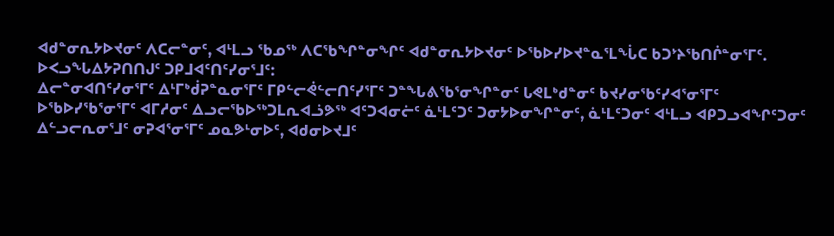ᐊᑯᓐᓂᕆᔭᐅᔪᓂᑦ ᐱᑕᓕᓐᓂᑦ, ᐊᒻᒪᓗ ᖃᓄᖅ ᐱᑕᖃᖏᓐᓂᖏᑦ ᐊᑯᓐᓂᕆᔭᐅᔪᓂᑦ ᐅᖃᐅᓯᐅᔪᓐᓇᕐᒪᖔᑕ ᑲᑐᔾᔨᖃᑎᒌᓐᓂᕐᒥᑦ.
ᐅᐸᓗᖓᐃᔭᕈᑎᑎᒍᑦ ᑐᑭᒧᐊᑦᑎᑦᓯᓂᕐᒧᑦ:
ᐃᓕᓐᓂᐊᑎᑦᓯᓂᕐᒥᑦ ᐃᒻᒥᒃᑰᕈᓐᓇᓂᕐᒥᑦ ᒥᑭᓪᓕᕚᓪᓕᑎᑦᓯᕐᒥᑦ ᑐᓐᖓᕕᖃᕐᓂᖏᓐᓂᑦ ᒐᕙᒪᒃᑯᓐᓂᑦ ᑲᔪᓯᓂᖃᑦᓯᐊᕐᓂᕐᒥᑦ ᐅᖃᐅᓯᖃᕐᓂᕐᒥᑦ ᐊᒥᓱᓂᑦ ᐃᓗᓕᖃᐅᖅᑐᒪᕆᐊᓘᕗᖅ ᐊᑦᑐᐊᓂᓖᑦ ᓈᒻᒪᑦᑐᑦ ᑐᓂᔭᐅᓂᖏᓐᓂᑦ, ᓈᒻᒪᑦᑐᓂᑦ ᐊᒻᒪᓗ ᐊᑭᑐᓗᐊᖏᑦᑐᓂᑦ ᐃᓪᓗᓕᕆᓂᕐᒧᑦ ᓂᕈᐊᕐᓂᕐᒥᑦ ᓄᓇᕗᒻᓂᐅᑦ, ᐊᑯᓂᐅᔪᒧᑦ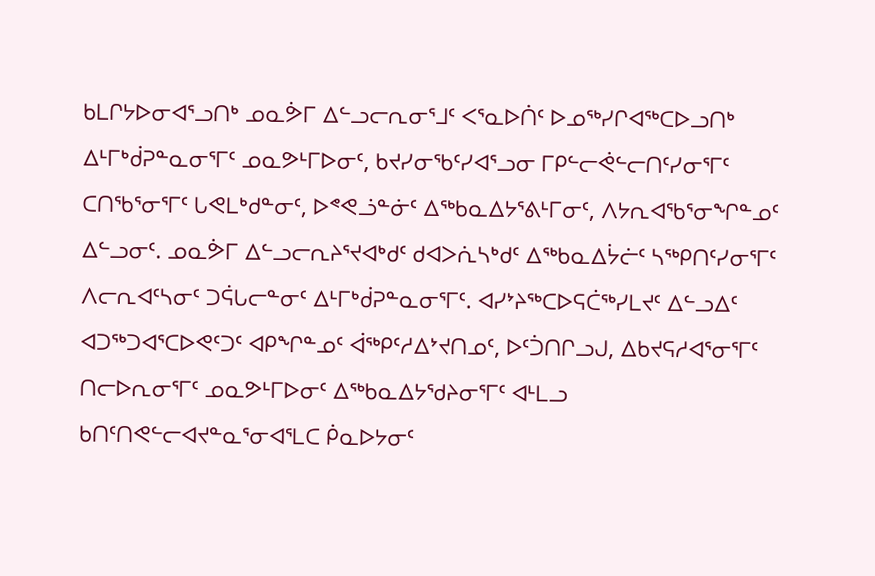ᑲᒪᒋᔭᐅᓂᐊᕐᓗᑎᒃ ᓄᓇᕘᒥ ᐃᓪᓗᓕᕆᓂᕐᒧᑦ ᐸᕐᓇᐅᑏᑦ ᐅᓄᖅᓯᒋᐊᖅᑕᐅᓗᑎᒃ ᐃᒻᒥᒃᑰᕈᓐᓇᓂᕐᒥᑦ ᓄᓇᕗᒻᒥᐅᓂᑦ, ᑲᔪᓯᓂᖃᑦᓯᐊᕐᓗᓂ ᒥᑭᓪᓕᕚᓪᓕᑎᑦᓯᓂᕐᒥᑦ ᑕᑎᖃᕐᓂᕐᒥᑦ ᒐᕙᒪᒃᑯᓐᓂᑦ, ᐅᕝᕙᓘᓐᓃᑦ ᐃᖅᑲᓇᐃᔭᕐᕕᒻᒥᓂᑦ, ᐱᔭᕆᐊᖃᕐᓂᖏᓐᓄᑦ ᐃᓪᓗᓂᑦ. ᓄᓇᕘᒥ ᐃᓪᓗᓕᕆᔨᕐᔪᐊᒃᑯᑦ ᑯᐊᐳᕇᓴᒃᑯᑦ ᐃᖅᑲᓇᐃᔮᓖᑦ ᓴᖅᑭᑎᑦᓯᓂᕐᒥᑦ ᐱᓕᕆᐊᑦᓴᓂᑦ ᑐᕌᒐᓕᓐᓂᑦ ᐃᒻᒥᒃᑰᕈᓐᓇᓂᕐᒥᑦ. ᐊᓯᔾᔨᖅᑕᐅᕋᑖᖅᓯᒪᔪᑦ ᐃᓪᓗᐃᑦ ᐊᑐᖅᑐᐊᕐᑕᐅᕙᑦᑐᑦ ᐊᑭᖏᓐᓄᑦ ᐋᖅᑭᑦᓱᐃᔾᔪᑎᓄᑦ, ᐅᑦᑑᑎᒋᓗᒍ, ᐃᑲᔪᕋᓱᐊᕐᓂᕐᒥᑦ ᑎᓕᐅᕆᓂᕐᒥᑦ ᓄᓇᕗᒻᒥᐅᓂᑦ ᐃᖅᑲᓇᐃᔭᖁᔨᓂᕐᒥᑦ ᐊᒻᒪᓗ ᑲᑎᑦᑎᕙᓪᓕᐊᔪᓐᓇᕐᓂᐊᕐᒪᑕ ᑮᓇᐅᔭᓂᑦ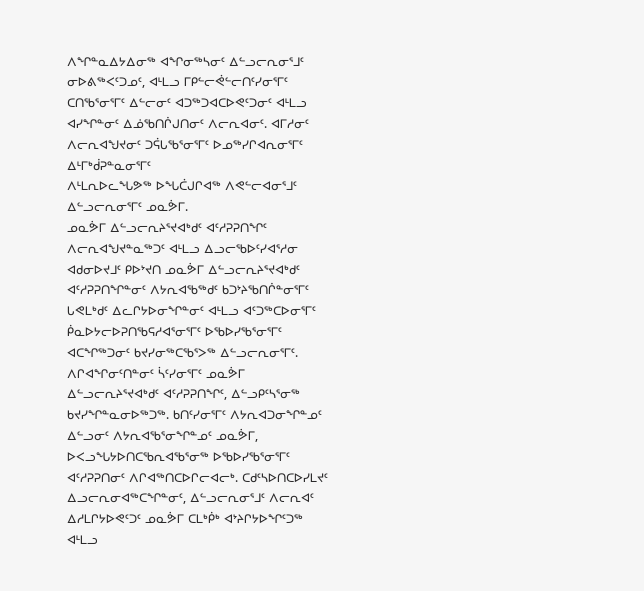ᐱᖏᓐᓇᐃᔭᐃᓂᖅ ᐊᖏᓂᖅᓴᓂᑦ ᐃᓪᓗᓕᕆᓂᕐᒧᑦ ᓂᐅᕕᖅᐸᑦᑐᓄᑦ, ᐊᒻᒪᓗ ᒥᑭᓪᓕᕚᓪᓕᑎᑦᓯᓂᕐᒥᑦ ᑕᑎᖃᕐᓂᕐᒥᑦ ᐃᓪᓕᓂᑦ ᐊᑐᖅᑐᐊᑕᐅᕙᑦᑐᓂᑦ ᐊᒻᒪᓗ ᐊᓯᖏᓐᓂᑦ ᐃᓅᖃᑎᒌᒍᑎᓂᑦ ᐱᓕᕆᐊᓂᑦ. ᐊᒥᓱᓂᑦ ᐱᓕᕆᐊᖑᔪᓂᑦ ᑐᕌᒐᖃᕐᓂᕐᒥᑦ ᐅᓄᖅᓯᒋᐊᕆᓂᕐᒥᑦ ᐃᒻᒥᒃᑰᕈᓐᓇᓂᕐᒥᑦ
ᐱᒻᒪᕆᐅᓚᖓᕗᖅ ᐅᖓᑖᒍᒋᐊᖅ ᐱᕙᓪᓕᐊᓂᕐᒧᑦ ᐃᓪᓗᓕᕆᓂᕐᒥᑦ ᓄᓇᕘᒥ.
ᓄᓇᕘᒥ ᐃᓪᓗᓕᕆᔨᕐᔪᐊᒃᑯᑦ ᐊᑦᓱᕈᕈᑎᖏᑦ ᐱᓕᕆᐊᖑᔪᓐᓇᖅᑐᑦ ᐊᒻᒪᓗ ᐃᓗᓕᖃᐅᑦᓯᐊᕐᓱᓂ ᐊᑯᓂᐅᔪᒧᑦ ᑭᐅᔾᔪᑎ ᓄᓇᕘᒥ ᐃᓪᓗᓕᕆᔨᕐᔪᐊᒃᑯᑦ ᐊᑦᓱᕈᕈᑎᖏᓐᓂᑦ ᐱᔭᕆᐊᖃᖅᑯᑦ ᑲᑐᔾᔨᖃᑎᒌᓐᓂᕐᒥᑦ ᒐᕙᒪᒃᑯᑦ ᐃᓚᒋᔭᐅᓂᖏᓐᓂᑦ ᐊᒻᒪᓗ ᐊᑦᑐᖅᑕᐅᓂᕐᒥᑦ ᑮᓇᐅᔭᓕᐅᕈᑎᖃᕋᓱᐊᕐᓂᕐᒥᑦ ᐅᖃᐅᓯᖃᕐᓂᕐᒥᑦ ᐊᑕᖏᖅᑐᓂᑦ ᑲᔪᓯᓂᖅᑕᖃᕐᐳᖅ ᐃᓪᓗᓕᕆᓂᕐᒥᑦ. ᐱᒋᐊᖏᓂᑦᑎᓐᓂᑦ ᓵᑦᓯᓂᕐᒥᑦ ᓄᓇᕘᒥ ᐃᓪᓗᓕᕆᔨᕐᔪᐊᒃᑯᑦ ᐊᑦᓱᕈᕈᑎᖏᑦ, ᐃᓪᓗᑭᑦᓴᕐᓂᖅ ᑲᔪᓯᖏᓐᓇᓂᐅᖅᑐᖅ. ᑲᑎᑦᓯᓂᕐᒥᑦ ᐱᔭᕆᐊᑐᓂᖏᓐᓄᑦ ᐃᓪᓗᓂᑦ ᐱᔭᕆᐊᖃᕐᓂᖏᓐᓄᑦ ᓄᓇᕘᒥ, ᐅᐸᓗᖓᔭᐅᑎᑕᖃᕆᐊᖃᕐᓂᖅ ᐅᖃᐅᓯᖃᕐᓂᕐᒥᑦ ᐊᑦᓱᕈᕈᑎᓂᑦ ᐱᒋᐊᖅᑎᑕᐅᒋᓕᐊᓕᒃ. ᑕᑯᑦᓴᐅᑎᑕᐅᓯᒪᔪᑦ ᐃᓗᓕᕆᓂᐊᖅᑕᖏᓐᓂᑦ, ᐃᓪᓗᓕᕆᓂᕐᒧᑦ ᐱᓕᕆᐊᑦ ᐃᓱᒪᒋᔭᐅᕙᑦᑐᑦ ᓄᓇᕘᒥ ᑕᒪᒃᑮᒃ ᐊᔾᔨᒋᔭᐅᖏᑦᑐᖅ ᐊᒻᒪᓗ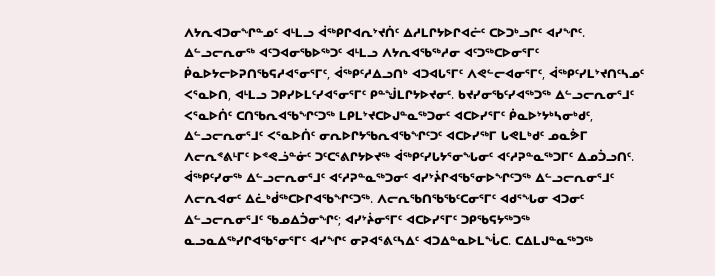ᐱᔭᕆᐊᑐᓂᖏᓐᓄᑦ ᐊᒻᒪᓗ ᐋᖅᑭᒋᐊᕆᔾᔪᑏᑦ ᐃᓱᒪᒋᔭᐅᒋᐊᓖᑦ ᑕᐅᑐᒃᓗᒋᑦ ᐊᓯᖏᑦ. ᐃᓪᓗᓕᕆᓂᖅ ᐊᑦᑐᐊᓂᖃᐅᖅᑐᑦ ᐊᒻᒪᓗ ᐱᔭᕆᐊᖃᖅᓱᓂ ᐊᑦᑐᖅᑕᐅᓂᕐᒥᑦ ᑮᓇᐅᔭᓕᐅᕈᑎᖃᕋᓱᐊᕐᓂᕐᒥᑦ, ᐋᖅᑭᑦᓱᐃᓗᑎᒃ ᐊᑐᐊᒐᕐᒥᑦ ᐱᕙᓪᓕᐊᓂᕐᒥᑦ, ᐋᖅᑭᑦᓯᒪᔾᔪᑎᑦᓴᓄᑦ ᐸᕐᓇᐅᑎ, ᐊᒻᒪᓗ ᑐᑭᓯᐅᒪᑦᓯᐊᕐᓂᕐᒥᑦ ᑭᓐᖒᒪᒋᔭᐅᔪᓂᑦ. ᑲᔪᓯᓂᖃᑦᓯᐊᖅᑐᖅ ᐃᓪᓗᓕᕆᓂᕐᒧᑦ ᐸᕐᓇᐅᑏᑦ ᑕᑎᖃᕆᐊᖃᖏᑦᑐᖅ ᒪᑭᒪᔾᔪᑕᐅᒍᓐᓇᖅᑐᓂᑦ ᐊᑕᐅᓯᕐᒥᑦ ᑮᓇᐅᔾᔭᒃᓴᓂᒃᑯᑦ, ᐃᓪᓗᓕᕆᓂᕐᒧᑦ ᐸᕐᓇᐅᑏᑦ ᓂᕆᐅᒋᔭᖃᕆᐊᖃᖏᑦᑐᑦ ᐊᑕᐅᓯᖅᒥ ᒐᕙᒪᒃᑯᑦ ᓄᓇᕘᒥ ᐱᓕᕆᕝᕕᒻᒥᑦ ᐅᕝᕙᓘᓐᓃᑦ ᑐᑦᑕᕐᕕᒋᔭᐅᔪᖅ ᐋᖅᑭᑦᓯᒐᔭᕐᓂᖓᓂᑦ ᐊᑦᓱᕈᓐᓇᖅᑐᒥᑦ ᐃᓄᑑᓗᑎᑦ. ᐋᖅᑭᑦᓯᓂᖅ ᐃᓪᓗᓕᕆᓂᕐᒧᑦ ᐊᑦᓱᕈᓐᓇᖅᑐᓂᑦ ᐊᓯᔾᔩᒋᐊᖃᕐᓂᐅᖏᑦᑐᖅ ᐃᓪᓗᓕᕆᓂᕐᒧᑦ ᐱᓕᕆᐊᓂᑦ ᐃᓛᒃᑰᖅᑕᐅᒋᐊᖃᖏᑦᑐᖅ. ᐱᓕᕆᖃᑎᖃᖃᑦᑕᓂᕐᒥᑦ ᐊᑯᕐᖓᓂ ᐊᑐᓂᑦ ᐃᓪᓗᓕᕆᓂᕐᒧᑦ ᖃᓄᐃᑑᓂᖏᑦ; ᐊᓯᔾᔩᓂᕐᒥᑦ ᐊᑕᐅᓯᕐᒥᑦ ᑐᑭᖃᕋᔭᖅᑐᖅ ᓇᓗᓇᐃᖅᓯᒋᐊᖃᕐᓂᕐᒥᑦ ᐊᓯᖏᑦ ᓂᕈᐊᕐᕕᑦᓴᐃᑦ ᐊᑐᐃᓐᓇᐅᒪᖔᑕ. ᑕᐃᒪᒍᓐᓇᖅᑐᖅ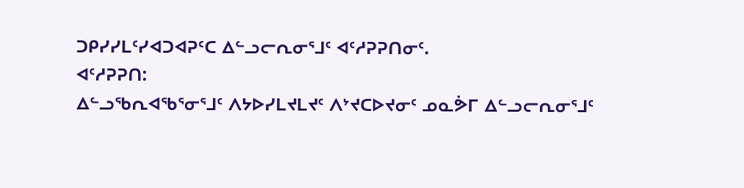ᑐᑭᓯᓯᒪᑦᓯᐊᑐᐊᕈᑦᑕ ᐃᓪᓗᓕᕆᓂᕐᒧᑦ ᐊᑦᓱᕈᕈᑎᓂᑦ.
ᐊᑦᓱᕈᕈᑎ:
ᐃᓪᓗᖃᕆᐊᖃᕐᓂᕐᒧᑦ ᐱᔭᐅᓯᒪᔪᒪᔪᑦ ᐱᔾᔪᑕᐅᔪᓂᑦ ᓄᓇᕘᒥ ᐃᓪᓗᓕᕆᓂᕐᒧᑦ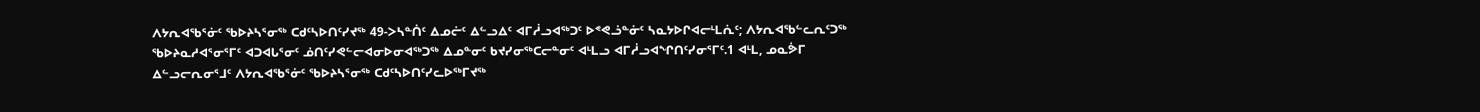ᐱᔭᕆᐊᖃᕐᓃᑦ ᖃᐅᔨᓴᕐᓂᖅ ᑕᑯᑦᓴᐅᑎᑦᓯᔪᖅ 49-ᐳᓴᓐᑏᑦ ᐃᓄᓖᑦ ᐃᓪᓗᐃᑦ ᐊᒥᓲᓗᐊᖅᑐᑦ ᐅᕝᕙᓘᓐᓃᑦ ᓴᓇᔭᐅᒋᐊᓕᒻᒪᕇᑦ; ᐱᔭᕆᐊᖃᓪᓚᕆᑦᑐᖅ ᖃᐅᔨᓇᓱᐊᕐᓂᕐᒥᑦ ᐊᑐᐊᒐᕐᓂᑦ ᓅᑎᑦᓯᕙᓪᓕᐊᓂᐅᓂᐊᖅᑐᖅ ᐃᓄᓐᓂᑦ ᑲᔪᓯᓂᖅᑕᓕᓐᓂᑦ ᐊᒻᒪᓗ ᐊᒥᓲᓗᐊᖏᑎᑦᓯᓂᕐᒥᑦ.1 ᐊᒻᒪ, ᓄᓇᕘᒥ ᐃᓪᓗᓕᕆᓂᕐᒧᑦ ᐱᔭᕆᐊᖃᕐᓃᑦ ᖃᐅᔨᓴᕐᓂᖅ ᑕᑯᑦᓴᐅᑎᑦᓯᓚᐅᖅᒥᔪᖅ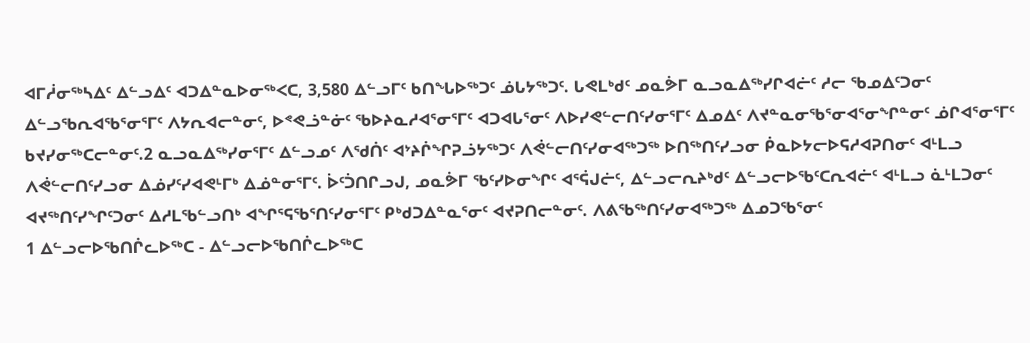ᐊᒥᓲᓂᖅᓴᐃᑦ ᐃᓪᓗᐃᑦ ᐊᑐᐃᓐᓇᐅᓂᖅᐸᑕ, 3,580 ᐃᓪᓗᒥᑦ ᑲᑎᖓᐅᖅᑐᑦ ᓅᒐᔭᖅᑐᑦ. ᒐᕙᒪᒃᑯᑦ ᓄᓇᕘᒥ ᓇᓗᓇᐃᖅᓯᒋᐊᓖᑦ ᓱᓕ ᖃᓄᐃᑦᑐᓂᑦ ᐃᓪᓗᖃᕆᐊᖃᕐᓂᕐᒥᑦ ᐱᔭᕆᐊᓕᓐᓂᑦ, ᐅᕝᕙᓘᓐᓃᑦ ᖃᐅᔨᓇᓱᐊᕐᓂᕐᒥᑦ ᐊᑐᐊᒐᕐᓂᑦ ᐱᐅᓯᕙᓪᓕᑎᑦᓯᓂᕐᒥᑦ ᐃᓄᐃᑦ ᐱᔪᓐᓇᓂᖃᕐᓂᐊᕐᓂᖏᓐᓂᑦ ᓅᒋᐊᕐᓂᕐᒥᑦ ᑲᔪᓯᓂᖅᑕᓕᓐᓂᑦ.2 ᓇᓗᓇᐃᖅᓯᓂᕐᒥᑦ ᐃᓪᓗᓄᑦ ᐱᖁᑏᑦ ᐊᔾᔨᒌᖏᕈᓘᔭᖅᑐᑦ ᐱᕚᓪᓕᑎᑦᓯᓂᐊᖅᑐᖅ ᐅᑎᖅᑎᑦᓯᓗᓂ ᑮᓇᐅᔭᓕᐅᕋᓱᐊᕈᑎᓂᑦ ᐊᒻᒪᓗ ᐱᕚᓪᓕᑎᑦᓯᓗᓂ ᐃᓅᓯᑦᓯᐊᕙᒻᒥᒃ ᐃᓅᓐᓂᕐᒥᑦ. ᐆᑦᑑᑎᒋᓗᒍ, ᓄᓇᕘᒥ ᖃᑦᓯᐅᓂᖏᑦ ᐊᕐᕌᒍᓖᑦ, ᐃᓪᓗᓕᕆᔨᒃᑯᑦ ᐃᓪᓗᓕᐅᖃᑦᑕᕆᐊᓖᑦ ᐊᒻᒪᓗ ᓈᒻᒪᑐᓂᑦ ᐊᔪᖅᑎᑦᓯᖏᑦᑐᓂᑦ ᐃᓱᒪᖃᓪᓗᑎᒃ ᐊᖏᕐᕋᖃᕐᑎᑦᓯᓂᕐᒥᑦ ᑭᒃᑯᑐᐃᓐᓇᕐᓂᑦ ᐊᔪᕈᑎᓕᓐᓂᑦ. ᐱᕕᖃᖅᑎᑦᓯᓂᐊᖅᑐᖅ ᐃᓄᑐᖃᕐᓂᑦ
1 ᐃᓪᓗᓕᐅᖃᑎᒌᓚᐅᖅᑕ - ᐃᓪᓗᓕᐅᖃᑎᒌᓚᐅᖅᑕ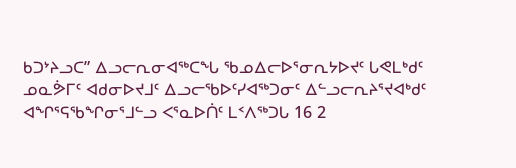ᑲᑐᔾᔨᓗᑕ” ᐃᓗᓕᕆᓂᐊᖅᑕᖓ ᖃᓄᐃᓕᐅᕐᓂᕆᔭᐅᔪᑦ ᒐᕙᒪᒃᑯᑦ ᓄᓇᕘᒥᑦ ᐊᑯᓂᐅᔪᒧᑦ ᐃᓗᓕᖃᐅᑦᓯᐊᖅᑐᓂᑦ ᐃᓪᓗᓕᕆᔨᕐᔪᐊᒃᑯᑦ ᐊᖏᕐᕋᖃᖏᓂᕐᒧᓪᓗ ᐸᕐᓇᐅᑏᑦ ᒪᑉᐱᖅᑐᒐ 16 2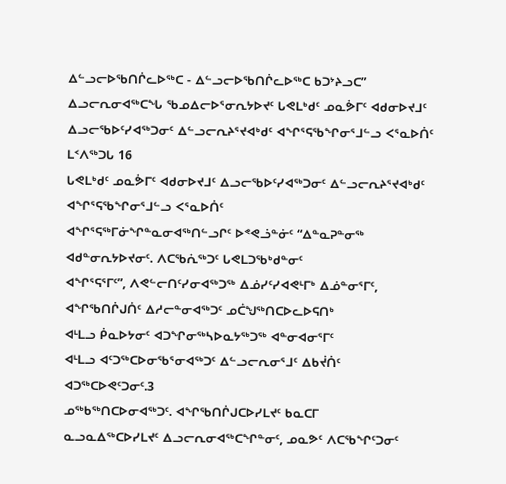ᐃᓪᓗᓕᐅᖃᑎᒌᓚᐅᖅᑕ - ᐃᓪᓗᓕᐅᖃᑎᒌᓚᐅᖅᑕ ᑲᑐᔾᔨᓗᑕ” ᐃᓗᓕᕆᓂᐊᖅᑕᖓ ᖃᓄᐃᓕᐅᕐᓂᕆᔭᐅᔪᑦ ᒐᕙᒪᒃᑯᑦ ᓄᓇᕘᒥᑦ ᐊᑯᓂᐅᔪᒧᑦ ᐃᓗᓕᖃᐅᑦᓯᐊᖅᑐᓂᑦ ᐃᓪᓗᓕᕆᔨᕐᔪᐊᒃᑯᑦ ᐊᖏᕐᕋᖃᖏᓂᕐᒧᓪᓗ ᐸᕐᓇᐅᑏᑦ ᒪᑉᐱᖅᑐᒐ 16
ᒐᕙᒪᒃᑯᑦ ᓄᓇᕘᒥᑦ ᐊᑯᓂᐅᔪᒧᑦ ᐃᓗᓕᖃᐅᑦᓯᐊᖅᑐᓂᑦ ᐃᓪᓗᓕᕆᔨᕐᔪᐊᒃᑯᑦ ᐊᖏᕐᕋᖃᖏᓂᕐᒧᓪᓗ ᐸᕐᓇᐅᑏᑦ
ᐊᖏᕐᕋᖅᒥᓃᖏᓐᓇᓂᐊᖅᑎᓪᓗᒋᑦ ᐅᕝᕙᓘᓐᓃᑦ “ᐃᓐᓇᕈᓐᓂᖅ
ᐊᑯᓐᓂᕆᔭᐅᔪᓂᑦ. ᐱᑕᖃᕇᖅᑐᑦ ᒐᕙᒪᑐᖃᒃᑯᓐᓂᑦ
ᐊᖏᕐᕋᕐᒥᑦ”, ᐱᕙᓪᓕᑎᑦᓯᓂᐊᖅᑐᖅ ᐃᓅᓯᑦᓯᐊᕙᒻᒥᒃ ᐃᓅᓐᓂᕐᒥᑦ,
ᐊᖏᖃᑎᒌᒍᑏᑦ ᐃᓱᓕᓐᓂᐊᖅᑐᑦ ᓄᑖᖑᖅᑎᑕᐅᓚᐅᕋᑎᒃ
ᐊᒻᒪᓗ ᑮᓇᐅᔭᓂᑦ ᐊᑐᖏᓂᖅᓴᐅᓇᔭᖅᑐᖅ ᐊᓐᓂᐊᓂᕐᒥᑦ
ᐊᒻᒪᓗ ᐊᑦᑐᖅᑕᐅᓂᖃᕐᓂᐊᖅᑐᑦ ᐃᓪᓗᓕᕆᓂᕐᒧᑦ ᐃᑲᔫᑏᑦ
ᐊᑐᖅᑕᐅᕙᑦᑐᓂᑦ.3
ᓄᖅᑲᖅᑎᑕᐅᓂᐊᖅᑐᑦ. ᐊᖏᖃᑎᒌᒍᑕᐅᓯᒪᔪᑦ ᑲᓇᑕᒥ
ᓇᓗᓇᐃᖅᑕᐅᓯᒪᔪᑦ ᐃᓗᓕᕆᓂᐊᖅᑕᖏᓐᓂᑦ, ᓄᓇᕗᑦ ᐱᑕᖃᖏᑦᑐᓂᑦ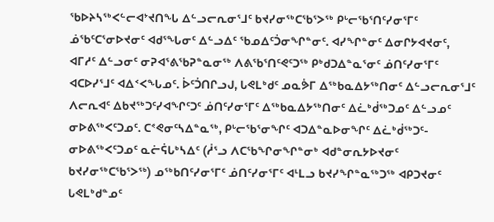ᖃᐅᔨᓴᖅᐸᓪᓕᐊᔾᔪᑎᖓ ᐃᓪᓗᓕᕆᓂᕐᒧᑦ ᑲᔪᓯᓂᖅᑕᖃᕐᐳᖅ ᑭᒡᓕᖃᕐᑎᑦᓯᓂᕐᒥᑦ ᓅᖃᑦᑕᕐᓂᐅᔪᓂᑦ ᐊᑯᕐᖓᓂᑦ ᐃᓪᓗᐃᑦ ᖃᓄᐃᑦᑑᓂᖏᓐᓂᑦ. ᐊᓯᖏᓐᓂᑦ ᐃᓂᒋᔭᐊᔪᓂᑦ, ᐊᒥᓱᑦ ᐃᓪᓗᓂᑦ ᓂᕈᐊᕐᕕᖃᕈᓐᓇᓂᖅ ᐱᕕᖃᕐᑎᑦᕙᑦᑐᖅ ᑭᒃᑯᑐᐃᓐᓇᕐᓂᑦ ᓅᑎᑦᓯᓂᕐᒥᑦ ᐊᑕᐅᓯᕐᒧᑦ ᐊᐃᑉᐸᖓᓄᑦ. ᐆᑦᑑᑎᒋᓗᒍ, ᒐᕙᒪᒃᑯᑦ ᓄᓇᕘᒥ ᐃᖅᑲᓇᐃᔭᖅᑎᓂᑦ ᐃᓪᓗᓕᕆᓂᕐᒧᑦ ᐱᓕᕆᐊᑦ ᐃᑲᔪᖅᑐᑦᓯᐊᖏᑦᑐᑦ ᓅᑎᑦᓯᓂᕐᒥᑦ ᐃᖅᑲᓇᐃᔭᖅᑎᓂᑦ ᐃᓛᒃᑰᖅᑐᓄᑦ ᐃᓪᓗᓄᑦ ᓂᐅᕕᖅᐸᑦᑐᓄᑦ. ᑕᕝᕙᓂᑦᓴᐃᓐᓇᖅ, ᑭᒡᓕᖃᕐᓂᖏᑦ ᐊᑐᐃᓐᓇᐅᓂᖏᑦ ᐃᓛᒃᑰᖅᑐᑦ-ᓂᐅᕕᖅᐸᑦᑐᓄᑦ ᓇᓖᕌᒐᒃᓴᐃᑦ (ᓲᕐᓗ ᐱᑕᖃᖏᓂᖏᓐᓂᒃ ᐊᑯᓐᓂᕆᔭᐅᔪᓂᑦ ᑲᔪᓯᓂᖅᑕᖃᕐᐳᖅ) ᓄᖅᑲᑎᑦᓯᓂᕐᒥᑦ ᓅᑎᑦᓯᓂᕐᒥᑦ ᐊᒻᒪᓗ ᑲᔪᓯᖏᓐᓇᖅᑐᖅ ᐊᑭᑐᔪᓂᑦ ᒐᕙᒪᒃᑯᓐᓄᑦ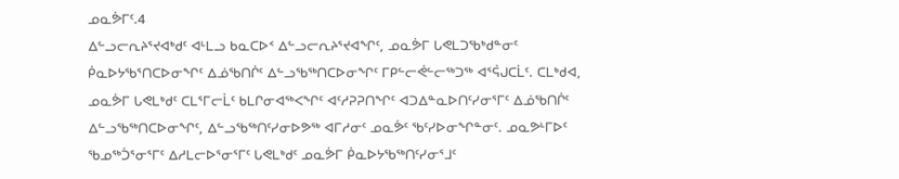ᓄᓇᕘᒥᑦ.4
ᐃᓪᓗᓕᕆᔨᕐᔪᐊᒃᑯᑦ ᐊᒻᒪᓗ ᑲᓇᑕᐅᑉ ᐃᓪᓗᓕᕆᔨᕐᔪᐊᖏᑦ, ᓄᓇᕘᒥ ᒐᕙᒪᑐᖃᒃᑯᓐᓂᑦ ᑮᓇᐅᔭᖃᕐᑎᑕᐅᓂᖏᑦ ᐃᓅᖃᑎᒌᑦ ᐃᓪᓗᖃᖅᑎᑕᐅᓂᖏᑦ ᒥᑭᓪᓕᕚᓪᓕᖅᑐᖅ ᐊᕐᕌᒍᑕᒫᑦ. ᑕᒪᒃᑯᐊ, ᓄᓇᕘᒥ ᒐᕙᒪᒃᑯᑦ ᑕᒪᕐᒥᓕᒫᑦ ᑲᒪᒋᓂᐊᖅᐸᖏᑦ ᐊᑦᓱᕈᕈᑎᖏᑦ ᐊᑐᐃᓐᓇᐅᑎᑦᓯᓂᕐᒥᑦ ᐃᓅᖃᑎᒌᑦ ᐃᓪᓗᖃᖅᑎᑕᐅᓂᖏᑦ, ᐃᓪᓗᖃᖅᑎᑦᓯᓂᐅᕗᖅ ᐊᒥᓱᓂᑦ ᓄᓇᕘᑦ ᖃᑦᓯᐅᓂᖏᓐᓂᑦ. ᓄᓇᕗᒻᒥᐅᑦ ᖃᓄᖅᑑᕐᓂᕐᒥᑦ ᐃᓱᒪᓕᐅᕐᓂᕐᒥᑦ ᒐᕙᒪᒃᑯᑦ ᓄᓇᕘᒥ ᑮᓇᐅᔭᖃᖅᑎᑦᓯᓂᕐᒧᑦ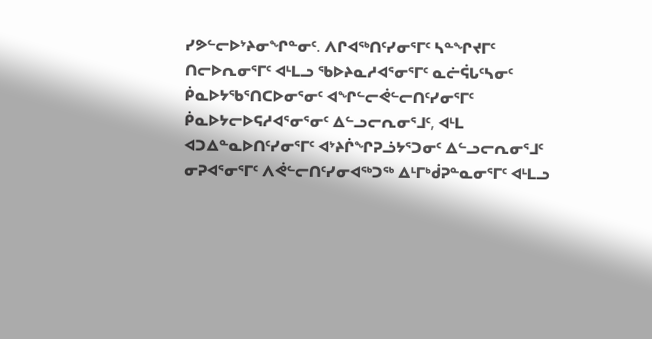ᓯᕗᓪᓕᐅᔾᔨᓂᖏᓐᓂᑦ. ᐱᒋᐊᖅᑎᑦᓯᓂᕐᒥᑦ ᓴᓐᖏᔪᒥᑦ ᑎᓕᐅᕆᓂᕐᒥᑦ ᐊᒻᒪᓗ ᖃᐅᔨᓇᓱᐊᕐᓂᕐᒥᑦ ᓇᓖᕌᒐᑦᓴᓂᑦ ᑮᓇᐅᔭᖃᕐᑎᑕᐅᓂᕐᓂᑦ ᐊᖏᓪᓕᕚᓪᓕᑎᑦᓯᓂᕐᒥᑦ ᑮᓇᐅᔭᓕᐅᕋᓱᐊᕐᓂᕐᓂᑦ ᐃᓪᓗᓕᕆᓂᕐᒧᑦ, ᐊᒻᒪ ᐊᑐᐃᓐᓇᐅᑎᑦᓯᓂᕐᒥᑦ ᐊᔾᔨᒌᖏᕈᓘᔭᕐᑐᓂᑦ ᐃᓪᓗᓕᕆᓂᕐᒧᑦ ᓂᕈᐊᕐᓂᕐᒥᑦ ᐱᕚᓪᓕᑎᑦᓯᓂᐊᖅᑐᖅ ᐃᒻᒥᒃᑰᕈᓐᓇᓂᕐᒥᑦ ᐊᒻᒪᓗ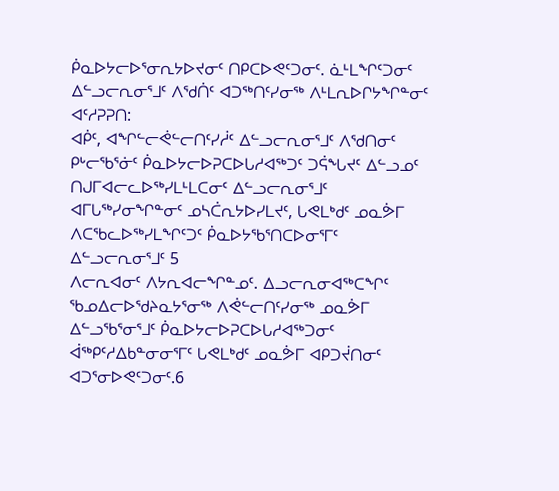ᑮᓇᐅᔭᓕᐅᕐᓂᕆᔭᐅᔪᓂᑦ ᑎᑭᑕᐅᕙᑦᑐᓂᑦ. ᓈᒻᒪᖏᑦᑐᓂᑦ ᐃᓪᓗᓕᕆᓂᕐᒧᑦ ᐱᖁᑏᑦ ᐊᑐᖅᑎᑦᓯᓂᖅ ᐱᒻᒪᕆᐅᒋᔭᖏᓐᓂᑦ
ᐊᑦᓱᕈᕈᑎ:
ᐊᑮᑦ, ᐊᖏᓪᓕᕚᓪᓕᑎᑦᓯᓲᑦ ᐃᓪᓗᓕᕆᓂᕐᒧᑦ ᐱᖁᑎᓂᑦ
ᑭᒡᓕᖃᕐᓃᑦ ᑮᓇᐅᔭᓕᐅᕈᑕᐅᒐᓱᐊᖅᑐᑦ ᑐᕌᖓᔪᑦ ᐃᓪᓗᓄᑦ ᑎᒍᒥᐊᓕᓚᐅᖅᓯᒪᒻᒪᑕᓂᑦ ᐃᓪᓗᓕᕆᓂᕐᒧᑦ ᐊᒥᒐᖅᓯᓂᖏᓐᓂᑦ ᓄᓴᑖᕆᔭᐅᓯᒪᔪᑦ, ᒐᕙᒪᒃᑯᑦ ᓄᓇᕘᒥ ᐱᑕᖃᓚᐅᖅᓯᒪᖏᑦᑐᑦ ᑮᓇᐅᔭᖃᕐᑎᑕᐅᓂᕐᒥᑦ ᐃᓪᓗᓕᕆᓂᕐᒧᑦ 5
ᐱᓕᕆᐊᓂᑦ ᐱᔭᕆᐊᓕᖏᓐᓄᑦ. ᐃᓗᓕᕆᓂᐊᖅᑕᖏᑦ ᖃᓄᐃᓕᐅᖁᔨᓇᔭᕐᓂᖅ ᐱᕚᓪᓕᑎᑦᓯᓂᖅ ᓄᓇᕘᒥ ᐃᓪᓗᖃᕐᓂᕐᒧᑦ ᑮᓇᐅᔭᓕᐅᕈᑕᐅᒐᓱᐊᖅᑐᓂᑦ ᐋᖅᑭᑦᓱᐃᑲᓐᓂᓂᕐᒥᑦ ᒐᕙᒪᒃᑯᑦ ᓄᓇᕘᒥ ᐊᑭᑐᔫᑎᓂᑦ ᐊᑐᕐᓂᐅᕙᑦᑐᓂᑦ.6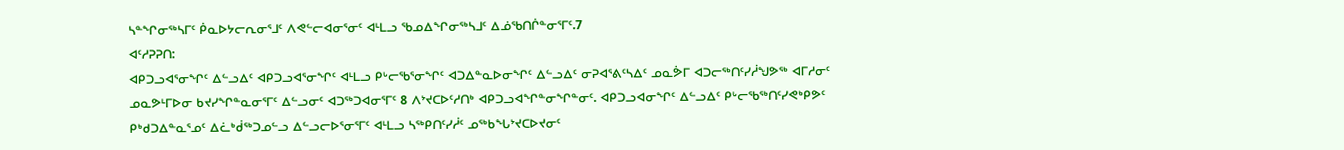ᓴᓐᖏᓂᖅᓴᒥᑦ ᑮᓇᐅᔭᓕᕆᓂᕐᒧᑦ ᐱᕙᓪᓕᐊᓂᕐᓂᑦ ᐊᒻᒪᓗ ᖃᓄᐃᖏᓂᖅᓴᒧᑦ ᐃᓅᖃᑎᒌᓐᓂᕐᒥᑦ.7
ᐊᑦᓱᕈᕈᑎ:
ᐊᑭᑐᓗᐊᕐᓂᖏᑦ ᐃᓪᓗᐃᑦ ᐊᑭᑐᓗᐊᕐᓂᖏᑦ ᐊᒻᒪᓗ ᑭᒡᓕᖃᕐᓂᖏᑦ ᐊᑐᐃᓐᓇᐅᓂᖏᑦ ᐃᓪᓗᐃᑦ ᓂᕈᐊᕐᕕᑦᓴᐃᑦ ᓄᓇᕘᒥ ᐊᑐᓕᖅᑎᑦᓯᓲᖑᕗᖅ ᐊᒥᓱᓂᑦ ᓄᓇᕗᒻᒥᐅᓂ ᑲᔪᓯᖏᓐᓇᓂᕐᒥᑦ ᐃᓪᓗᓂᑦ ᐊᑐᖅᑐᐊᓂᕐᒥᑦ 8 ᐱᔾᔪᑕᐅᑦᓱᑎᒃ ᐊᑭᑐᓗᐊᖏᓐᓂᖏᓐᓂᑦ. ᐊᑭᑐᓗᐊᓂᖏᑦ ᐃᓪᓗᐃᑦ ᑭᒡᓕᖃᖅᑎᑦᓯᕙᒃᑭᕗᑦ ᑭᒃᑯᑐᐃᓐᓇᕐᓄᑦ ᐃᓛᒃᑰᖅᑐᓄᓪᓗ ᐃᓪᓗᓕᐅᕐᓂᕐᒥᑦ ᐊᒻᒪᓗ ᓴᖅᑭᑎᑦᓯᓲᑦ ᓄᖅᑲᖓᔾᔪᑕᐅᔪᓂᑦ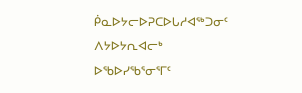ᑮᓇᐅᔭᓕᐅᕈᑕᐅᒐᓱᐊᖅᑐᓂᑦ ᐱᔭᐅᔭᕆᐊᓕᒃ ᐅᖃᐅᓯᖃᕐᓂᕐᒥᑦ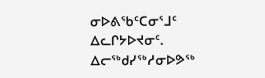ᓂᐅᕕᖃᑦᑕᓂᕐᒧᑦ ᐃᓚᒋᔭᐅᔪᓂᑦ. ᐃᓕᖅᑯᓯᖅᓱᓂᐅᕗᖅ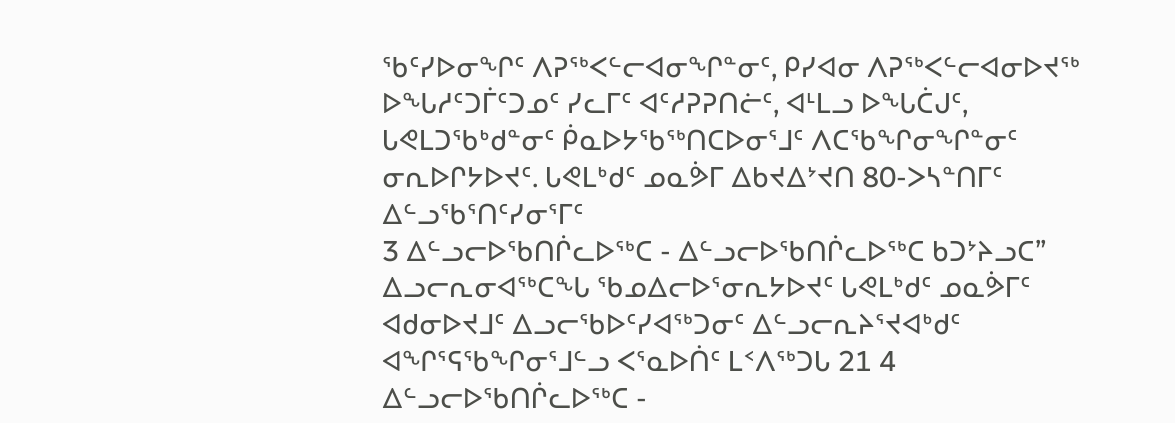ᖃᑦᓯᐅᓂᖏᑦ ᐱᕈᖅᐸᓪᓕᐊᓂᖏᓐᓂᑦ, ᑭᓯᐊᓂ ᐱᕈᖅᐸᓪᓕᐊᓂᐅᔪᖅ
ᐅᖓᓱᑦᑐᒦᑦᑐᓄᑦ ᓯᓚᒥᑦ ᐊᑦᓱᕈᕈᑎᓖᑦ, ᐊᒻᒪᓗ ᐅᖓᑖᒍᑦ,
ᒐᕙᒪᑐᖃᒃᑯᓐᓂᑦ ᑮᓇᐅᔭᖃᖅᑎᑕᐅᓂᕐᒧᑦ ᐱᑕᖃᖏᓂᖏᓐᓂᑦ
ᓂᕆᐅᒋᔭᐅᔪᑦ. ᒐᕙᒪᒃᑯᑦ ᓄᓇᕘᒥ ᐃᑲᔪᐃᔾᔪᑎ 80-ᐳᓴᓐᑎᒥᑦ ᐃᓪᓗᖃᕐᑎᑦᓯᓂᕐᒥᑦ
3 ᐃᓪᓗᓕᐅᖃᑎᒌᓚᐅᖅᑕ - ᐃᓪᓗᓕᐅᖃᑎᒌᓚᐅᖅᑕ ᑲᑐᔾᔨᓗᑕ” ᐃᓗᓕᕆᓂᐊᖅᑕᖓ ᖃᓄᐃᓕᐅᕐᓂᕆᔭᐅᔪᑦ ᒐᕙᒪᒃᑯᑦ ᓄᓇᕘᒥᑦ ᐊᑯᓂᐅᔪᒧᑦ ᐃᓗᓕᖃᐅᑦᓯᐊᖅᑐᓂᑦ ᐃᓪᓗᓕᕆᔨᕐᔪᐊᒃᑯᑦ ᐊᖏᕐᕋᖃᖏᓂᕐᒧᓪᓗ ᐸᕐᓇᐅᑏᑦ ᒪᑉᐱᖅᑐᒐ 21 4 ᐃᓪᓗᓕᐅᖃᑎᒌᓚᐅᖅᑕ -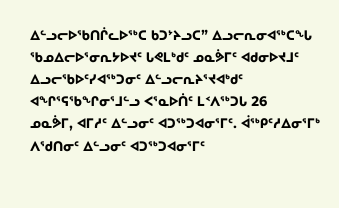ᐃᓪᓗᓕᐅᖃᑎᒌᓚᐅᖅᑕ ᑲᑐᔾᔨᓗᑕ” ᐃᓗᓕᕆᓂᐊᖅᑕᖓ ᖃᓄᐃᓕᐅᕐᓂᕆᔭᐅᔪᑦ ᒐᕙᒪᒃᑯᑦ ᓄᓇᕘᒥᑦ ᐊᑯᓂᐅᔪᒧᑦ ᐃᓗᓕᖃᐅᑦᓯᐊᖅᑐᓂᑦ ᐃᓪᓗᓕᕆᔨᕐᔪᐊᒃᑯᑦ ᐊᖏᕐᕋᖃᖏᓂᕐᒧᓪᓗ ᐸᕐᓇᐅᑏᑦ ᒪᑉᐱᖅᑐᒐ 26
ᓄᓇᕘᒥ, ᐊᒥᓱᑦ ᐃᓪᓗᓂᑦ ᐊᑐᖅᑐᐊᓂᕐᒥᑦ. ᐋᖅᑭᑦᓱᐃᓂᕐᒥᒃ ᐱᖁᑎᓂᑦ ᐃᓪᓗᓂᑦ ᐊᑐᖅᑐᐊᓂᕐᒥᑦ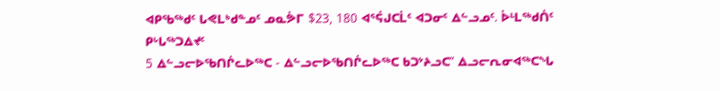ᐊᑭᖃᖅᑯᑦ ᒐᕙᒪᒃᑯᓐᓄᑦ ᓄᓇᕘᒥ $23, 180 ᐊᕐᕌᒍᑕᒫᑦ ᐊᑐᓂᑦ ᐃᓪᓗᓄᑦ. ᐆᒻᒪᖅᑯᑏᑦ ᑭᒡᒐᖅᑐᐃᔪᑦ
5 ᐃᓪᓗᓕᐅᖃᑎᒌᓚᐅᖅᑕ - ᐃᓪᓗᓕᐅᖃᑎᒌᓚᐅᖅᑕ ᑲᑐᔾᔨᓗᑕ” ᐃᓗᓕᕆᓂᐊᖅᑕᖓ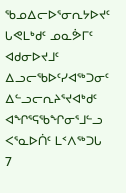ᖃᓄᐃᓕᐅᕐᓂᕆᔭᐅᔪᑦ ᒐᕙᒪᒃᑯᑦ ᓄᓇᕘᒥᑦ ᐊᑯᓂᐅᔪᒧᑦ ᐃᓗᓕᖃᐅᑦᓯᐊᖅᑐᓂᑦ ᐃᓪᓗᓕᕆᔨᕐᔪᐊᒃᑯᑦ ᐊᖏᕐᕋᖃᖏᓂᕐᒧᓪᓗ ᐸᕐᓇᐅᑏᑦ ᒪᑉᐱᖅᑐᒐ
7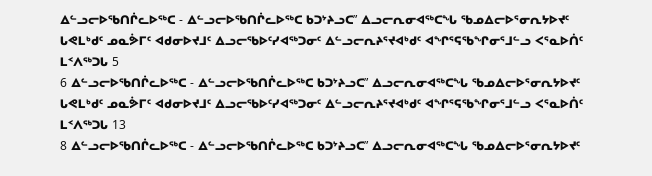ᐃᓪᓗᓕᐅᖃᑎᒌᓚᐅᖅᑕ - ᐃᓪᓗᓕᐅᖃᑎᒌᓚᐅᖅᑕ ᑲᑐᔾᔨᓗᑕ” ᐃᓗᓕᕆᓂᐊᖅᑕᖓ ᖃᓄᐃᓕᐅᕐᓂᕆᔭᐅᔪᑦ ᒐᕙᒪᒃᑯᑦ ᓄᓇᕘᒥᑦ ᐊᑯᓂᐅᔪᒧᑦ ᐃᓗᓕᖃᐅᑦᓯᐊᖅᑐᓂᑦ ᐃᓪᓗᓕᕆᔨᕐᔪᐊᒃᑯᑦ ᐊᖏᕐᕋᖃᖏᓂᕐᒧᓪᓗ ᐸᕐᓇᐅᑏᑦ ᒪᑉᐱᖅᑐᒐ 5
6 ᐃᓪᓗᓕᐅᖃᑎᒌᓚᐅᖅᑕ - ᐃᓪᓗᓕᐅᖃᑎᒌᓚᐅᖅᑕ ᑲᑐᔾᔨᓗᑕ” ᐃᓗᓕᕆᓂᐊᖅᑕᖓ ᖃᓄᐃᓕᐅᕐᓂᕆᔭᐅᔪᑦ ᒐᕙᒪᒃᑯᑦ ᓄᓇᕘᒥᑦ ᐊᑯᓂᐅᔪᒧᑦ ᐃᓗᓕᖃᐅᑦᓯᐊᖅᑐᓂᑦ ᐃᓪᓗᓕᕆᔨᕐᔪᐊᒃᑯᑦ ᐊᖏᕐᕋᖃᖏᓂᕐᒧᓪᓗ ᐸᕐᓇᐅᑏᑦ ᒪᑉᐱᖅᑐᒐ 13
8 ᐃᓪᓗᓕᐅᖃᑎᒌᓚᐅᖅᑕ - ᐃᓪᓗᓕᐅᖃᑎᒌᓚᐅᖅᑕ ᑲᑐᔾᔨᓗᑕ” ᐃᓗᓕᕆᓂᐊᖅᑕᖓ ᖃᓄᐃᓕᐅᕐᓂᕆᔭᐅᔪᑦ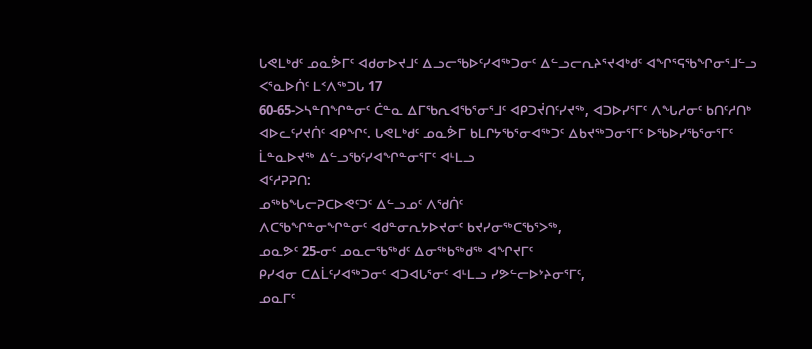ᒐᕙᒪᒃᑯᑦ ᓄᓇᕘᒥᑦ ᐊᑯᓂᐅᔪᒧᑦ ᐃᓗᓕᖃᐅᑦᓯᐊᖅᑐᓂᑦ ᐃᓪᓗᓕᕆᔨᕐᔪᐊᒃᑯᑦ ᐊᖏᕐᕋᖃᖏᓂᕐᒧᓪᓗ ᐸᕐᓇᐅᑏᑦ ᒪᑉᐱᖅᑐᒐ 17
60-65-ᐳᓴᓐᑎᖏᓐᓂᑦ ᑖᓐᓇ ᐃᒥᖃᕆᐊᖃᕐᓂᕐᒧᑦ ᐊᑭᑐᔫᑎᑦᓯᔪᖅ, ᐊᑐᐅᓯᕐᒥᑦ ᐱᖓᓱᓂᑦ ᑲᑎᑦᓱᑎᒃ ᐊᐅᓚᑦᓯᔪᑏᑦ ᐊᑭᖏᑦ. ᒐᕙᒪᒃᑯᑦ ᓄᓇᕘᒥ ᑲᒪᒋᔭᖃᕐᓂᐊᖅᑐᑦ ᐃᑲᔪᖅᑐᓂᕐᒥᑦ ᐅᖃᐅᓯᖃᕐᓂᕐᒥᑦ ᒫᓐᓇᐅᔪᖅ ᐃᓪᓗᖃᑦᓯᐊᖏᓐᓂᕐᒥᑦ ᐊᒻᒪᓗ
ᐊᑦᓱᕈᕈᑎ:
ᓄᖅᑲᖓᓕᕈᑕᐅᕙᑦᑐᑦ ᐃᓪᓗᓄᑦ ᐱᖁᑏᑦ
ᐱᑕᖃᖏᓐᓂᖏᓐᓂᑦ ᐊᑯᓐᓂᕆᔭᐅᔪᓂᑦ ᑲᔪᓯᓂᖅᑕᖃᕐᐳᖅ,
ᓄᓇᕗᑦ 25-ᓂᑦ ᓄᓇᓕᖃᖅᑯᑦ ᐃᓂᖅᑲᖅᑯᖅ ᐊᖏᔪᒥᑦ
ᑭᓯᐊᓂ ᑕᐃᒫᑦᓯᐊᖅᑐᓂᑦ ᐊᑐᐊᒐᕐᓂᑦ ᐊᒻᒪᓗ ᓯᕗᓪᓕᐅᔾᔨᓂᕐᒥᑦ,
ᓄᓇᒥᑦ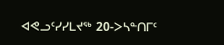ᐊᕙᓗᑦᓯᓯᒪᔪᖅ 20-ᐳᓴᓐᑎᒥᑦ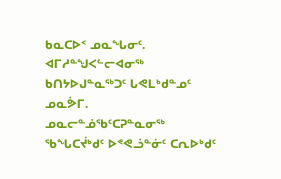ᑲᓇᑕᐅᑉ ᓄᓇᖓᓂᑦ.
ᐊᒥᓱᓐᖑᐸᓪᓕᐊᓂᖅ ᑲᑎᔭᐅᒍᓐᓇᖅᑐᑦ ᒐᕙᒪᒃᑯᓐᓄᑦ ᓄᓇᕘᒥ.
ᓄᓇᓕᓐᓅᖃᑦᑕᕈᓐᓇᓂᖅ ᖃᖓᑕᔫᒃᑯᑦ ᐅᕝᕙᓘᓐᓃᑦ ᑕᕆᐅᒃᑯᑦ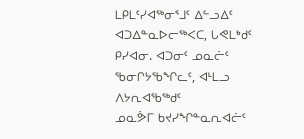ᒪᑭᒪᑦᓯᐊᖅᓂᕐᒧᑦ ᐃᓪᓗᐃᑦ ᐊᑐᐃᓐᓇᐅᓕᖅᐸᑕ, ᒐᕙᒪᒃᑯᑦ
ᑭᓯᐊᓂ. ᐊᑐᓂᑦ ᓄᓇᓖᑦ ᖃᓂᒋᔭᖃᖏᓚᑦ, ᐊᒻᒪᓗ ᐱᔭᕆᐊᖃᖅᑯᑦ
ᓄᓇᕘᒥ ᑲᔪᓯᖏᓐᓇᕆᐊᓖᑦ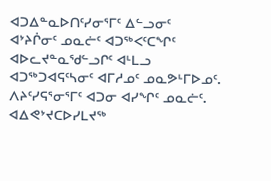ᐊᑐᐃᓐᓇᐅᑎᑦᓯᓂᕐᒥᑦ ᐃᓪᓗᓂᑦ
ᐊᔾᔨᒌᓂᑦ ᓄᓇᓖᑦ ᐊᑐᖅᐸᑦᑕᖏᑦ ᐊᐅᓚᔪᓐᓇᖁᓪᓗᒋᑦ ᐊᒻᒪᓗ
ᐊᑐᖅᑐᐊᕋᑦᓴᓂᑦ ᐊᒥᓱᓄᑦ ᓄᓇᕗᒻᒥᐅᓄᑦ.
ᐱᔨᑦᓯᕋᕐᓂᕐᒥᑦ ᐊᑐᓂ ᐊᓯᖏᑦ ᓄᓇᓖᑦ.
ᐊᐃᕙᔾᔪᑕᐅᓯᒪᔪᖅ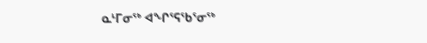ᓇᒻᒥᓂᖅ ᐊᖏᕐᕋᖃᕐᓂᖅ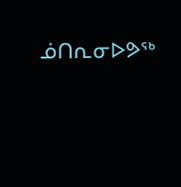ᓅᑎᕆᓂᐅᕗᖅ